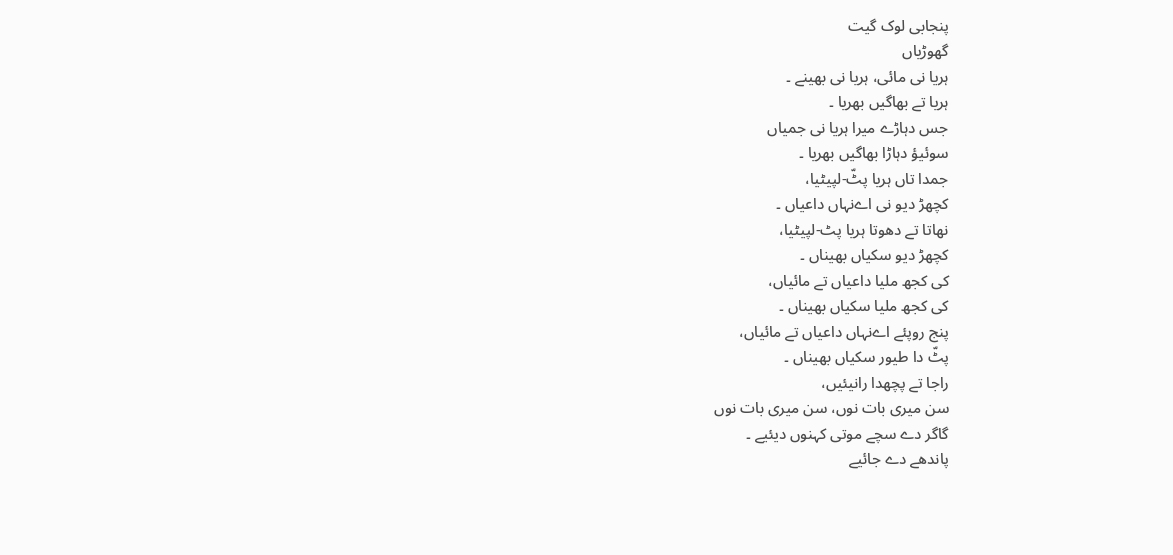پنجابی لوک گیت
گھوڑیاں
ہریا نی مائی، ہریا نی بھینے ۔
ہریا تے بھاگیں بھریا ۔
جس دہاڑے میرا ہریا نی جمیاں
سوئیؤ دہاڑا بھاگیں بھریا ۔
جمدا تاں ہریا پٹّ-لپیٹیا،
کچھڑ دیو نی اےنہاں داعیاں ۔
نھاتا تے دھوتا ہریا پٹ-لپیٹیا،
کچھڑ دیو سکیاں بھیناں ۔
کی کجھ ملیا داعیاں تے مائیاں،
کی کجھ ملیا سکیاں بھیناں ۔
پنج روپئے اےنہاں داعیاں تے مائیاں،
پٹّ دا طیور سکیاں بھیناں ۔
راجا تے پچھدا رانیئیں،
سن میری بات نوں، سن میری بات نوں
گاگر دے سچے موتی کہنوں دیئیے ۔
پاندھے دے جائیے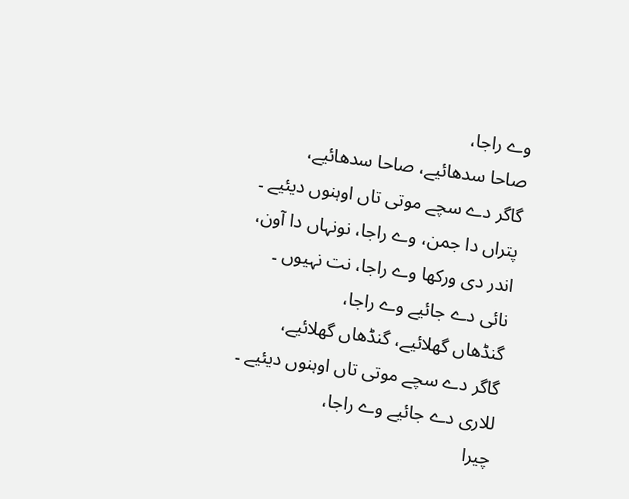وے راجا،
صاحا سدھائیے، صاحا سدھائیے،
گاگر دے سچے موتی تاں اوہنوں دیئیے ۔
پتراں دا جمن، وے راجا، نونہاں دا آون،
اندر دی ورکھا وے راجا، نت نہیوں ۔
نائی دے جائیے وے راجا،
گنڈھاں گھلائیے، گنڈھاں گھلائیے،
گاگر دے سچے موتی تاں اوہنوں دیئیے ۔
للاری دے جائیے وے راجا،
چیرا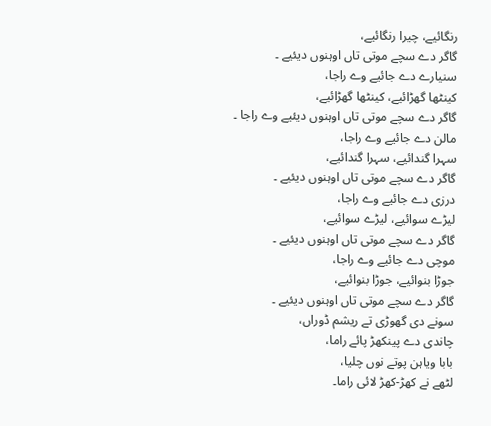رنگائیے، چیرا رنگائیے،
گاگر دے سچے موتی تاں اوہنوں دیئیے ۔
سنیارے دے جائیے وے راجا،
کینٹھا گھڑائیے، کینٹھا گھڑائیے،
گاگر دے سچے موتی تاں اوہنوں دیئیے وے راجا ۔
مالن دے جائیے وے راجا،
سہرا گندائیے، سہرا گندائیے،
گاگر دے سچے موتی تاں اوہنوں دیئیے ۔
درزی دے جائیے وے راجا،
لیڑے سوائیے، لیڑے سوائیے،
گاگر دے سچے موتی تاں اوہنوں دیئیے ۔
موچی دے جائیے وے راجا،
جوڑا بنوائیے، جوڑا بنوائیے،
گاگر دے سچے موتی تاں اوہنوں دیئیے ۔
سونے دی گھوڑی تے ریشم ڈوراں،
چاندی دے پینکھڑ پائے راما،
بابا ویاہن پوتے نوں چلیا،
لٹھے نے کھڑ-کھڑ لائی راما۔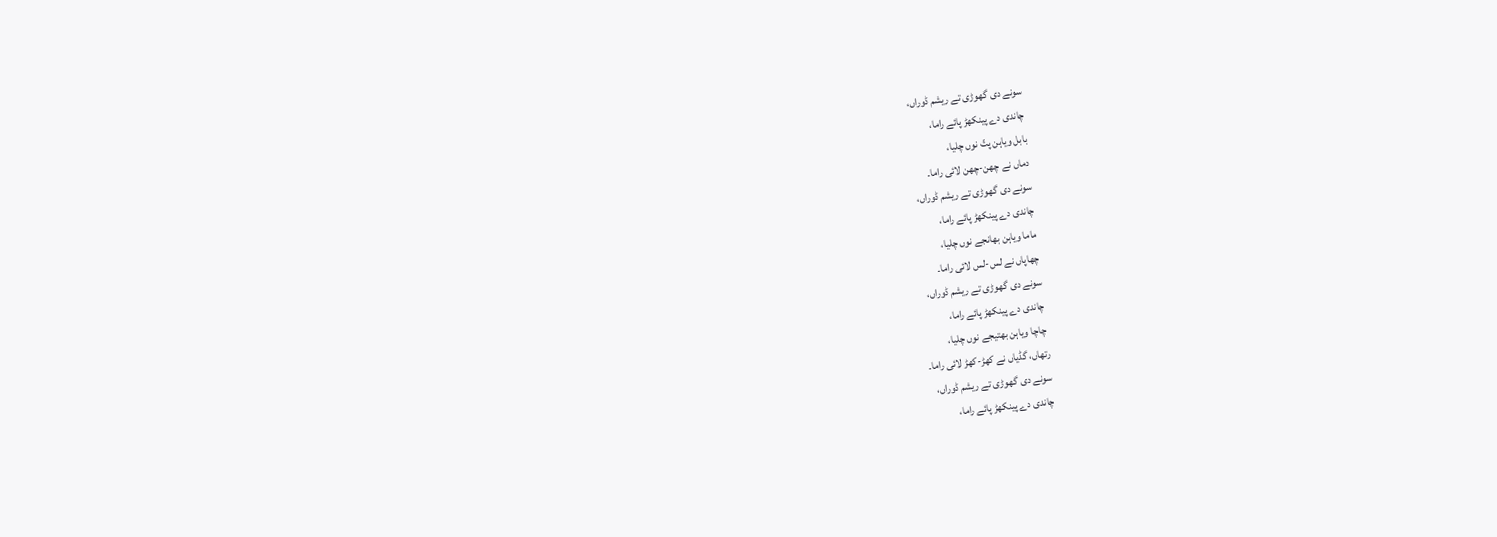سونے دی گھوڑی تے ریشم ڈوراں،
چاندی دے پینکھڑ پائے راما،
بابل ویاہن پتّ نوں چلیا،
دماں نے چھن-چھن لائی راما۔
سونے دی گھوڑی تے ریشم ڈوراں،
چاندی دے پینکھڑ پائے راما،
ماما ویاہن بھانجے نوں چلیا،
چھاپاں نے لس-لس لائی راما۔
سونے دی گھوڑی تے ریشم ڈوراں،
چاندی دے پینکھڑ پائے راما،
چاچا ویاہن بھتیجے نوں چلیا،
رتھاں، گڈیاں نے کھڑ-کھڑ لائی راما۔
سونے دی گھوڑی تے ریشم ڈوراں،
چاندی دے پینکھڑ پائے راما،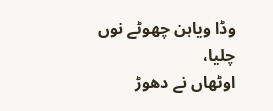وڈا ویاہن چھوٹے نوں چلیا،
اوٹھاں نے دھوڑ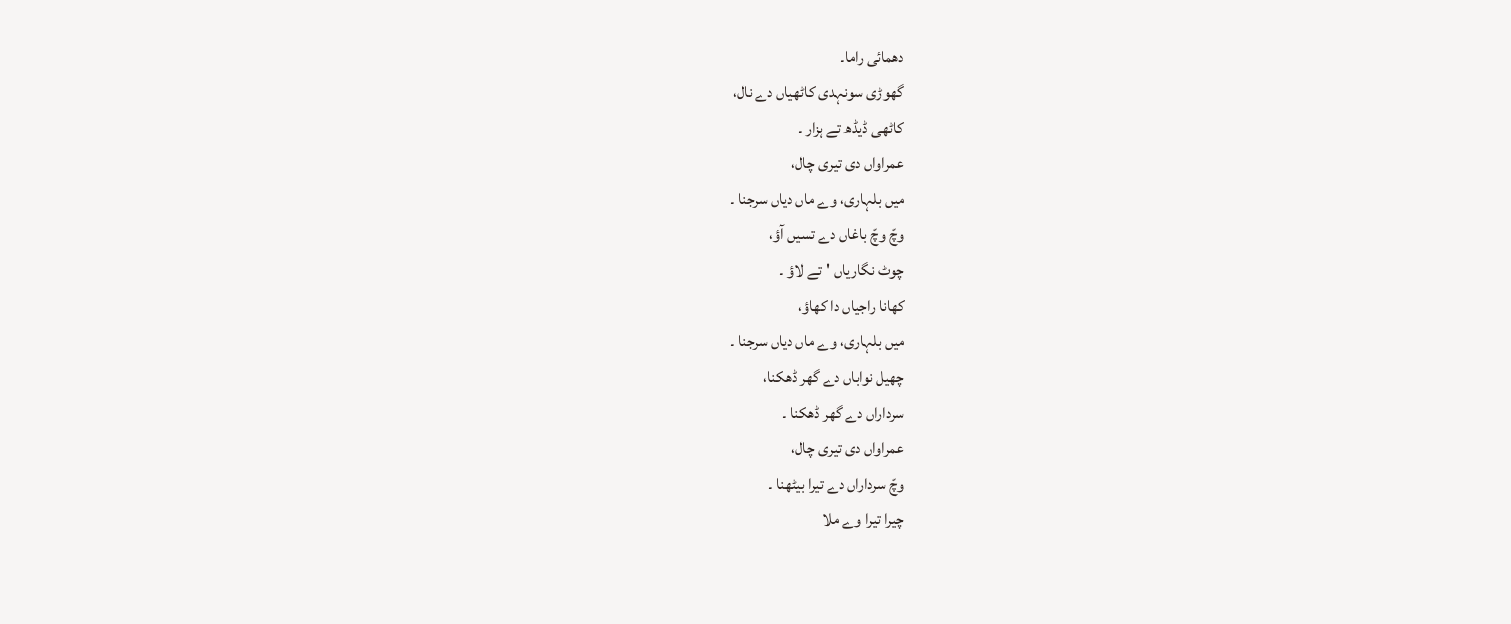دھمائی راما۔
گھوڑی سونہدی کاٹھیاں دے نال،
کاٹھی ڈیڈھ تے ہزار ۔
عمراواں دی تیری چال،
میں بلہاری، وے ماں دیاں سرجنا ۔
وچّ وچّ باغاں دے تسیں آؤ،
چوٹ نگاریاں 'تے لاؤ ۔
کھانا راجیاں دا کھاؤ،
میں بلہاری، وے ماں دیاں سرجنا ۔
چھیل نواباں دے گھر ڈھکنا،
سرداراں دے گھر ڈھکنا ۔
عمراواں دی تیری چال،
وچّ سرداراں دے تیرا بیٹھنا ۔
چیرا تیرا وے ملا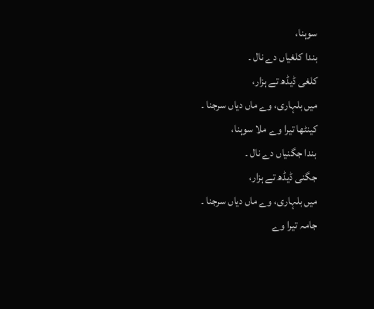سوہنا،
بندا کلغیاں دے نال ۔
کلغی ڈیڈھ تے ہزار،
میں بلہاری، وے ماں دیاں سرجنا ۔
کینٹھا تیرا وے ملا سوہنا،
بندا جگنیاں دے نال ۔
جگنی ڈیڈھ تے ہزار،
میں بلہاری، وے ماں دیاں سرجنا ۔
جامہ تیرا وے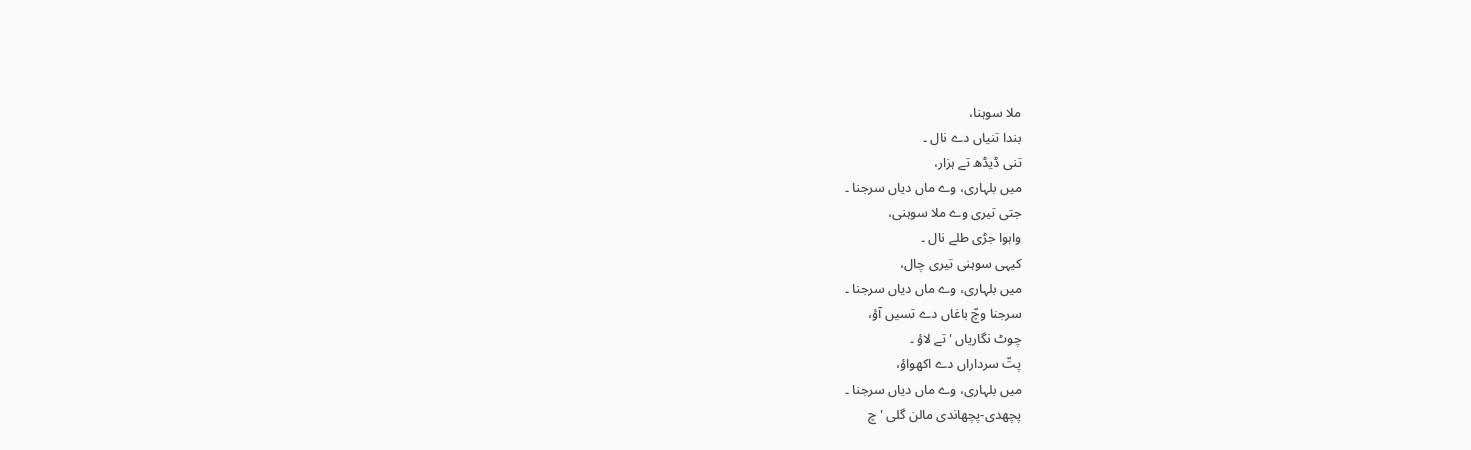ملا سوہنا،
بندا تنیاں دے نال ۔
تنی ڈیڈھ تے ہزار،
میں بلہاری، وے ماں دیاں سرجنا ۔
جتی تیری وے ملا سوہنی،
واہوا جڑی طلے نال ۔
کیہی سوہنی تیری چال،
میں بلہاری، وے ماں دیاں سرجنا ۔
سرجنا وچّ باغاں دے تسیں آؤ،
چوٹ نگاریاں 'تے لاؤ ۔
پتّ سرداراں دے اکھواؤ،
میں بلہاری، وے ماں دیاں سرجنا ۔
پچھدی-پچھاندی مالن گلی 'چ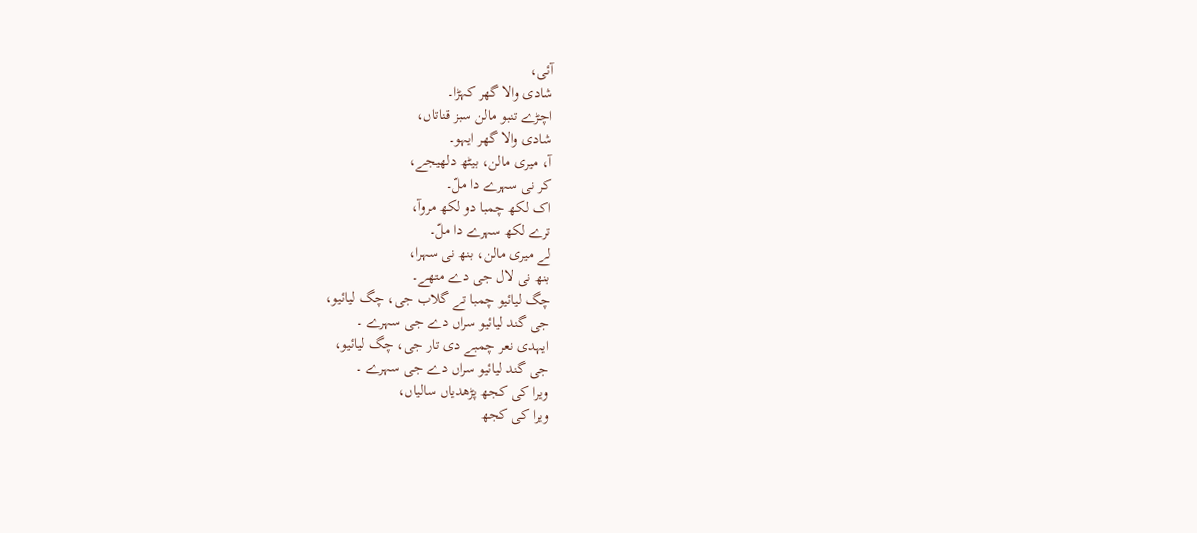آئی،
شادی والا گھر کہڑا۔
اچڑے تنبو مالن سبز قناتاں،
شادی والا گھر ایہو۔
آ، میری مالن، بیٹھ دلھیجے،
کر نی سہرے دا ملّ۔
اک لکھ چمبا دو لکھ مروآ،
ترے لکھ سہرے دا ملّ۔
لے میری مالن، بنھ نی سہرا،
بنھ نی لال جی دے متھے۔
چگ لیائیو چمبا تے گلاب جی، چگ لیائیو،
جی گند لیائیو سراں دے جی سہرے ۔
ایہدی نعر چمبے دی تار جی، چگ لیائیو،
جی گند لیائیو سراں دے جی سہرے ۔
ویرا کی کجھ پڑھدیاں سالیاں،
ویرا کی کجھ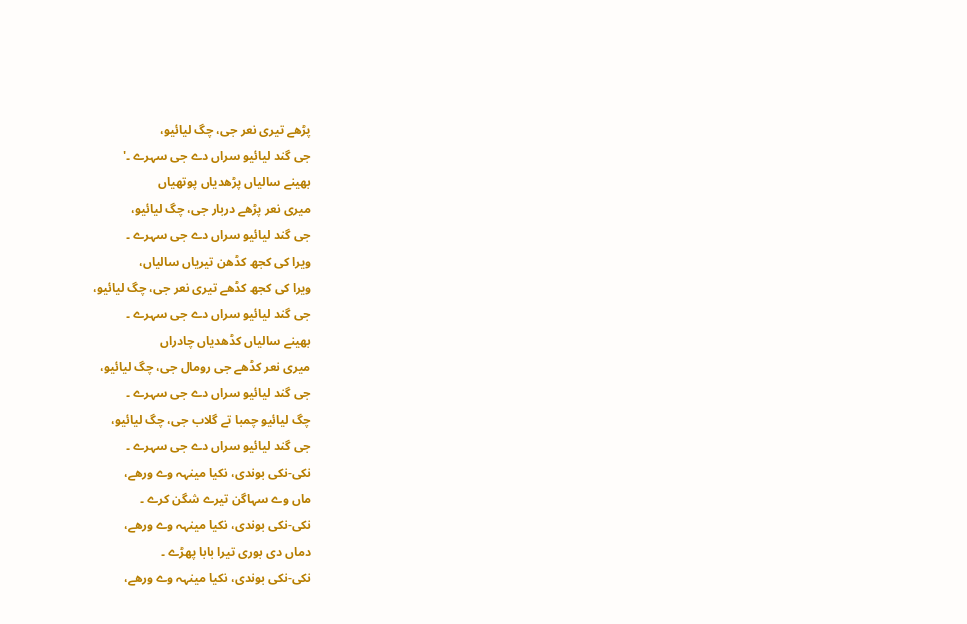پڑھے تیری نعر جی، چگ لیائیو،
جی گند لیائیو سراں دے جی سہرے ۔'
بھینے سالیاں پڑھدیاں پوتھیاں
میری نعر پڑھے دربار جی، چگ لیائیو،
جی گند لیائیو سراں دے جی سہرے ۔
ویرا کی کجھ کڈھن تیریاں سالیاں،
ویرا کی کجھ کڈھے تیری نعر جی، چگ لیائیو،
جی گند لیائیو سراں دے جی سہرے ۔
بھینے سالیاں کڈھدیاں چادراں
میری نعر کڈھے جی رومال جی، چگ لیائیو،
جی گند لیائیو سراں دے جی سہرے ۔
چگ لیائیو چمبا تے گلاب جی، چگ لیائیو،
جی گند لیائیو سراں دے جی سہرے ۔
نکی-نکی بوندی، نکیا مینہہ وے ورھے،
ماں وے سہاگن تیرے شگن کرے ۔
نکی-نکی بوندی، نکیا مینہہ وے ورھے،
دماں دی بوری تیرا بابا پھڑے ۔
نکی-نکی بوندی، نکیا مینہہ وے ورھے،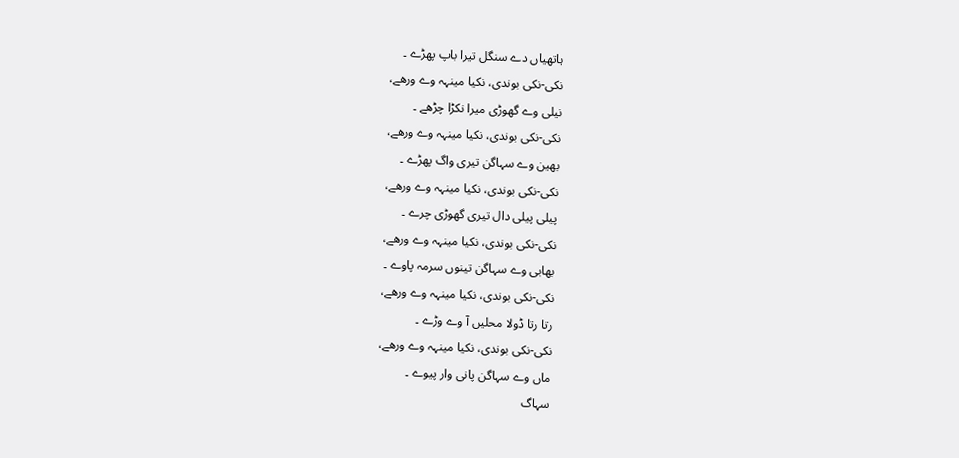ہاتھیاں دے سنگل تیرا باپ پھڑے ۔
نکی-نکی بوندی، نکیا مینہہ وے ورھے،
نیلی وے گھوڑی میرا نکڑا چڑھے ۔
نکی-نکی بوندی، نکیا مینہہ وے ورھے،
بھین وے سہاگن تیری واگ پھڑے ۔
نکی-نکی بوندی، نکیا مینہہ وے ورھے،
پیلی پیلی دال تیری گھوڑی چرے ۔
نکی-نکی بوندی، نکیا مینہہ وے ورھے،
بھابی وے سہاگن تینوں سرمہ پاوے ۔
نکی-نکی بوندی، نکیا مینہہ وے ورھے،
رتا رتا ڈولا محلیں آ وے وڑے ۔
نکی-نکی بوندی، نکیا مینہہ وے ورھے،
ماں وے سہاگن پانی وار پیوے ۔
سہاگ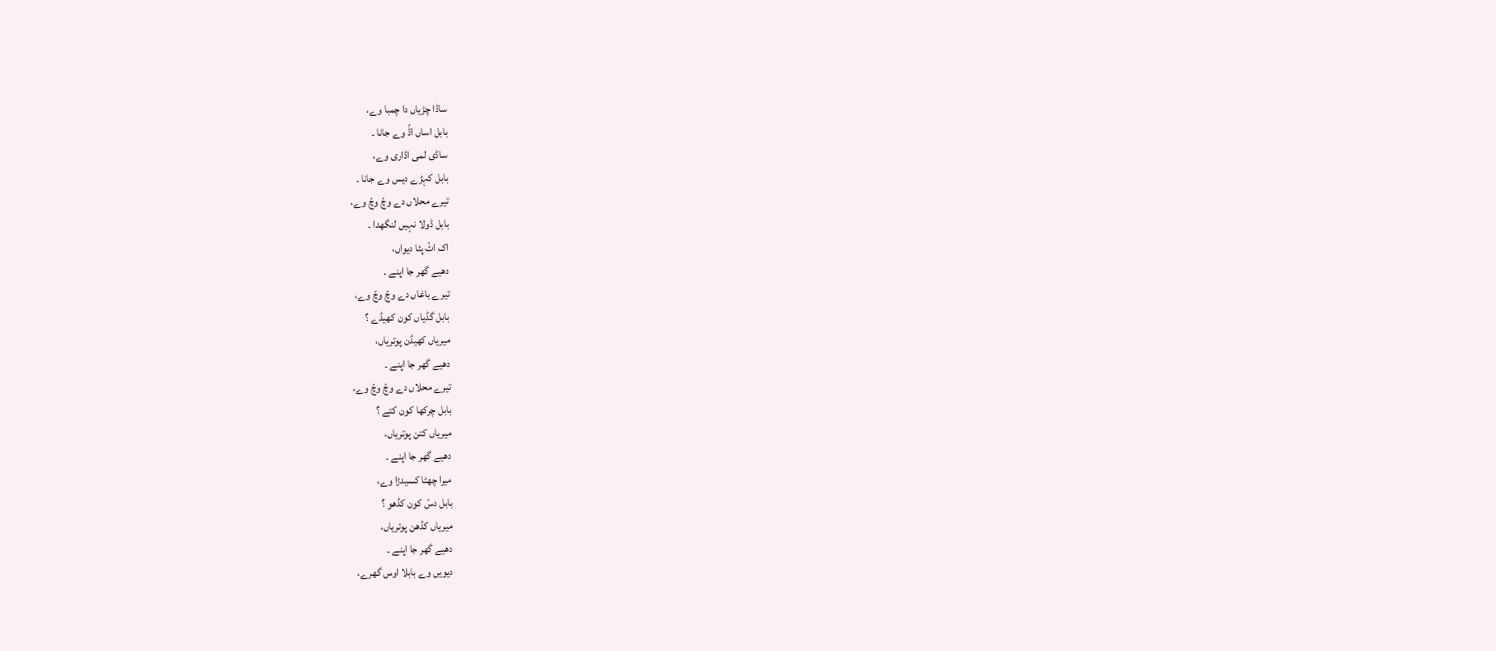ساڈا چڑیاں دا چمبا وے،
بابل اساں اڈّ وے جانا ۔
ساڈی لمی اڈاری وے،
بابل کہڑے دیس وے جانا ۔
تیرے محلاں دے وچّ وچّ وے،
بابل ڈولا نہیں لنگھدا ۔
اک اٹّ پٹا دیواں،
دھیے گھر جا اپنے ۔
تیرے باغاں دے وچّ وچّ وے،
بابل گڈیاں کون کھیڈے ؟
میریاں کھیڈن پوتریاں،
دھیے گھر جا اپنے ۔
تیرے محلاں دے وچّ وچّ وے،
بابل چرکھا کون کتے ؟
میریاں کتن پوتریاں،
دھیے گھر جا اپنے ۔
میرا چھٹا کسیدڑا وے،
بابل دسّ کون کڈھو ؟
میریاں کڈھن پوتریاں،
دھیے گھر جا اپنے ۔
دیویں وے بابلا اوس گھرے،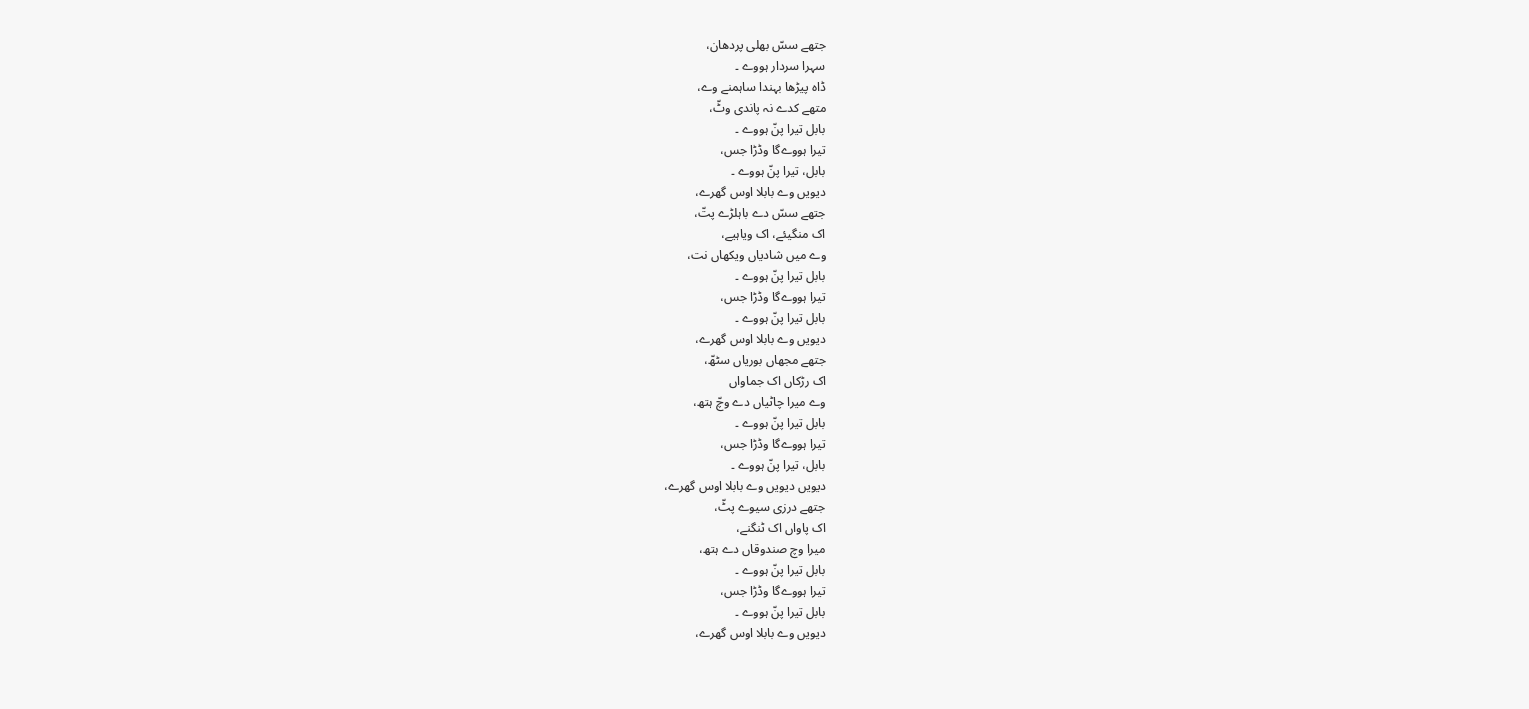جتھے سسّ بھلی پردھان،
سہرا سردار ہووے ۔
ڈاہ پیڑھا بہندا ساہمنے وے،
متھے کدے نہ پاندی وٹّ،
بابل تیرا پنّ ہووے ۔
تیرا ہووےگا وڈڑا جس،
بابل، تیرا پنّ ہووے ۔
دیویں وے بابلا اوس گھرے،
جتھے سسّ دے باہلڑے پتّ،
اک منگیئے، اک ویاہیے،
وے میں شادیاں ویکھاں نت،
بابل تیرا پنّ ہووے ۔
تیرا ہووےگا وڈڑا جس،
بابل تیرا پنّ ہووے ۔
دیویں وے بابلا اوس گھرے،
جتھے مجھاں بوریاں سٹھّ،
اک رڑکاں اک جماواں
وے میرا چاٹیاں دے وچّ ہتھ،
بابل تیرا پنّ ہووے ۔
تیرا ہووےگا وڈڑا جس،
بابل، تیرا پنّ ہووے ۔
دیویں دیویں وے بابلا اوس گھرے،
جتھے درزی سیوے پٹّ،
اک پاواں اک ٹنگنے،
میرا وچ صندوقاں دے ہتھ،
بابل تیرا پنّ ہووے ۔
تیرا ہووےگا وڈڑا جس،
بابل تیرا پنّ ہووے ۔
دیویں وے بابلا اوس گھرے،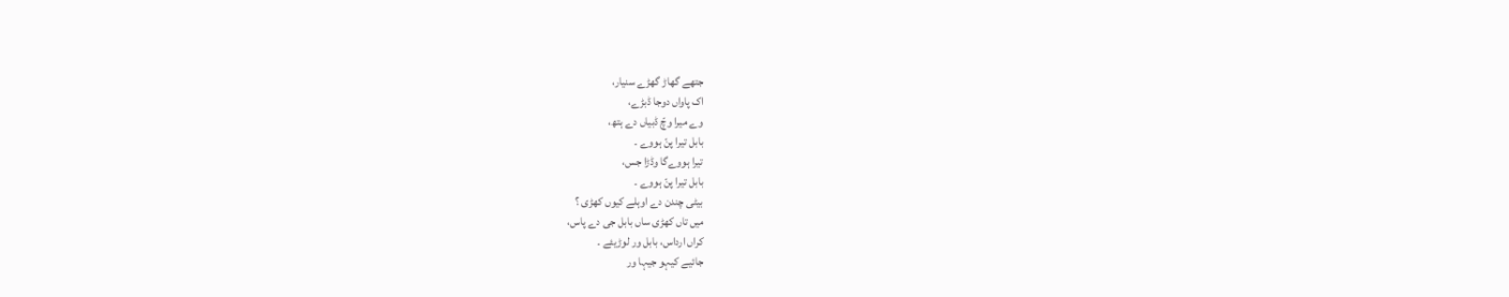جتھے گھاڑ گھڑے سنیار،
اک پاواں دوجا ڈبڑے،
وے میرا وچّ ڈبیاں دے ہتھ،
بابل تیرا پنّ ہووے ۔
تیرا ہووےگا وڈڑا جس،
بابل تیرا پنّ ہووے ۔
بیٹی چندن دے اوہلے کیوں کھڑی ؟
میں تاں کھڑی ساں بابل جی دے پاس،
کراں ارداس، بابل ور لوڑیئے ۔
جائیے کیہو جیہا ور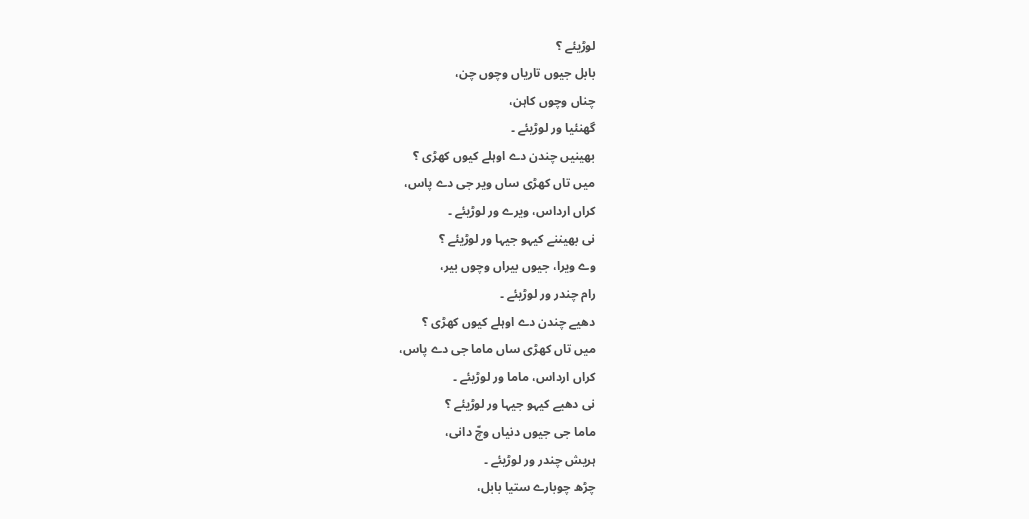لوڑیئے ؟
بابل جیوں تاریاں وچوں چن،
چناں وچوں کاہن،
گھنئیا ور لوڑیئے ۔
بھینیں چندن دے اوہلے کیوں کھڑی ؟
میں تاں کھڑی ساں ویر جی دے پاس،
کراں ارداس، ویرے ور لوڑیئے ۔
نی بھیننے کیہو جیہا ور لوڑیئے ؟
وے ویرا، جیوں بیراں وچوں بیر،
رام چندر ور لوڑیئے ۔
دھیے چندن دے اوہلے کیوں کھڑی ؟
میں تاں کھڑی ساں ماما جی دے پاس،
کراں ارداس، ماما ور لوڑیئے ۔
نی دھیے کیہو جیہا ور لوڑیئے ؟
ماما جی جیوں دنیاں وچّ دانی،
ہریش چندر ور لوڑیئے ۔
چڑھ چوبارے ستیا بابل،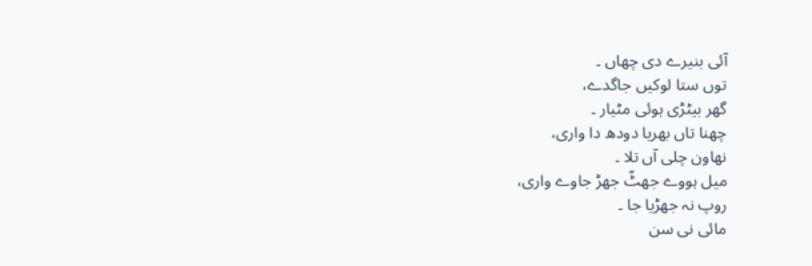آئی بنیرے دی چھاں ۔
توں ستا لوکیں جاگدے،
گھر بیٹڑی ہوئی مٹیار ۔
چھنا تاں بھریا دودھ دا واری،
نھاون چلی آں تلا ۔
میل ہووے جھٹّ جھڑ جاوے واری،
روپ نہ جھڑیا جا ۔
مائی نی سن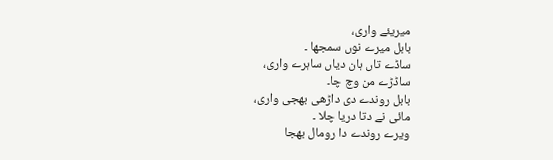میریئے واری،
بابل میرے نوں سمجھا ۔
ساڈے تاں ہان دیاں ساہرے واری،
ساڈڑے من وچ چا۔
بابل روندے دی داڑھی بھجی واری،
مائی نے دتا دریا چلا ۔
ویرے روندے دا رومال بھجا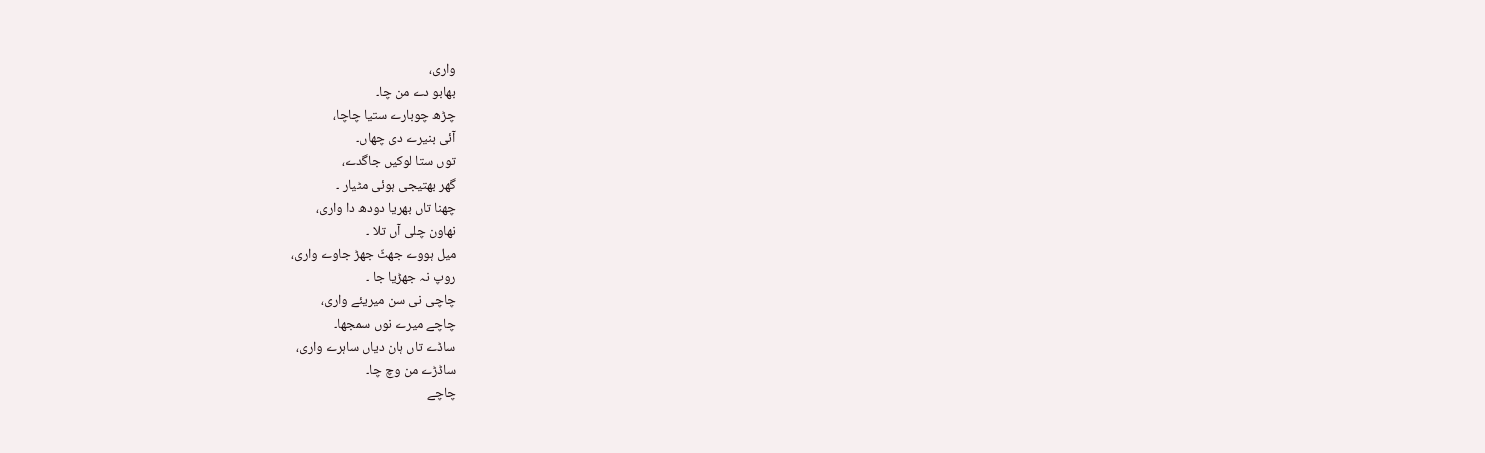واری،
بھابو دے من چا۔
چڑھ چوبارے ستیا چاچا،
آئی بنیرے دی چھاں۔
توں ستا لوکیں جاگدے،
گھر بھتیجی ہوئی مٹیار ۔
چھنا تاں بھریا دودھ دا واری،
نھاون چلی آں تلا ۔
میل ہووے جھٹّ جھڑ جاوے واری،
روپ نہ جھڑیا جا ۔
چاچی نی سن میریئے واری،
چاچے میرے نوں سمجھا۔
ساڈے تاں ہان دیاں ساہرے واری،
ساڈڑے من وچ چا۔
چاچے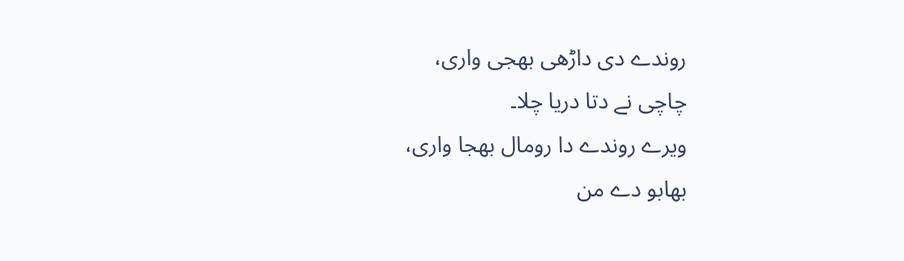روندے دی داڑھی بھجی واری،
چاچی نے دتا دریا چلا۔
ویرے روندے دا رومال بھجا واری،
بھابو دے من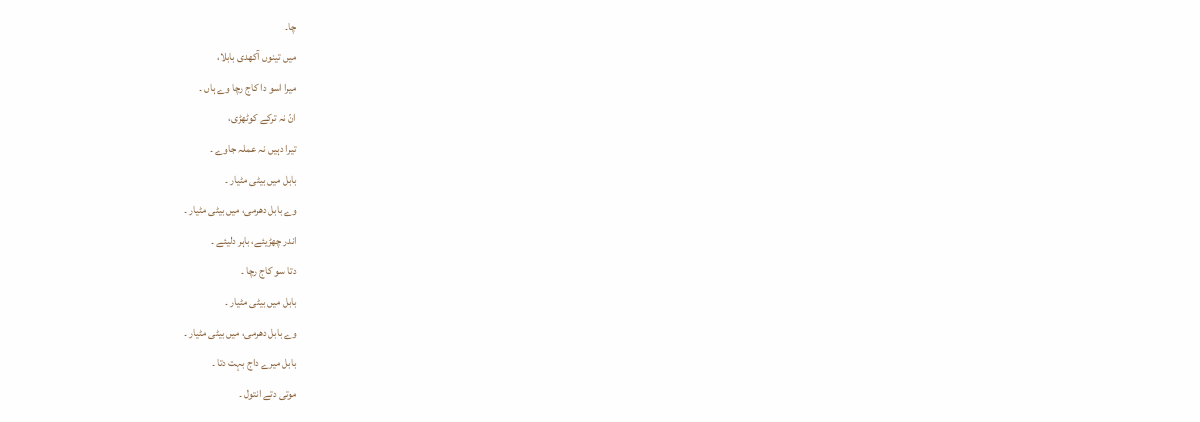چا۔
میں تینوں آکھدی بابلا،
میرا اسو دا کاج رچا وے ہاں ۔
انّ نہ ترکے کوٹھڑی،
تیرا دہیں نہ عملہ جاوے ۔
بابل میں بیٹی مٹیار ۔
وے بابل دھرمی، میں بیٹی مٹیار ۔
اندر چھڑیئے، باہر دلیئے ۔
دتا سو کاج رچا ۔
بابل میں بیٹی مٹیار ۔
وے بابل دھرمی، میں بیٹی مٹیار ۔
بابل میرے داج بہت دتا ۔
موتی دتے انتول ۔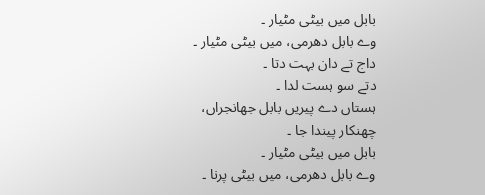بابل میں بیٹی مٹیار ۔
وے بابل دھرمی، میں بیٹی مٹیار ۔
داج تے دان بہت دتا ۔
دتے سو ہست لدا ۔
ہستاں دے پیریں بابل جھانجراں،
چھنکار پیندا جا ۔
بابل میں بیٹی مٹیار ۔
وے بابل دھرمی، میں بیٹی پرنا ۔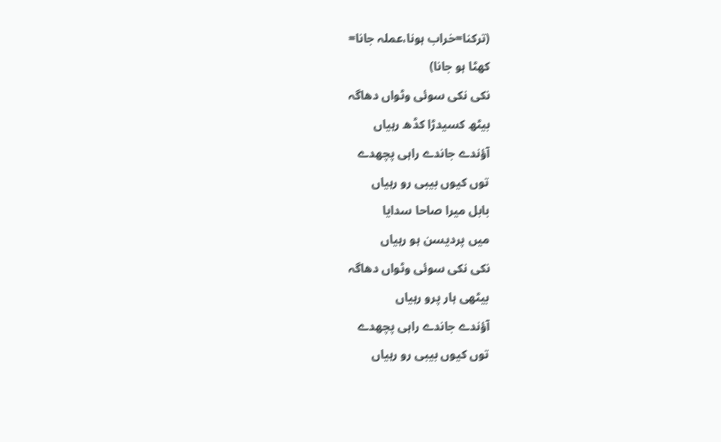(ترکنا=خراب ہونا،عملہ جانا=
کھٹا ہو جانا)
نکی نکی سوئی وٹواں دھاگہ
بیٹھ کسیدڑا کڈھ رہیاں
آؤندے جاندے راہی پچھدے
توں کیوں بیبی رو رہیاں
بابل میرا صاحا سدایا
میں پردیسن ہو رہیاں
نکی نکی سوئی وٹواں دھاگہ
بیٹھی ہار پرو رہیاں
آؤندے جاندے راہی پچھدے
توں کیوں بیبی رو رہیاں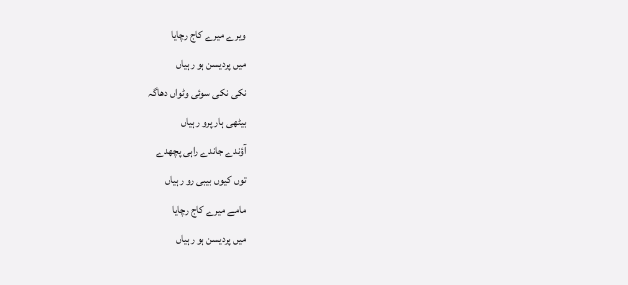ویرے میرے کاج رچایا
میں پردیسن ہو رہیاں
نکی نکی سوئی وٹواں دھاگہ
بیٹھی ہار پرو رہیاں
آؤندے جاندے راہی پچھدے
توں کیوں بیبی رو رہیاں
مامے میرے کاج رچایا
میں پردیسن ہو رہیاں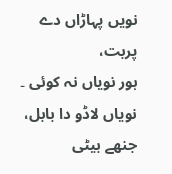نویں پہاڑاں دے پربت،
ہور نویاں نہ کوئی ۔
نویاں لاڈو دا بابل،
جنھے بیٹی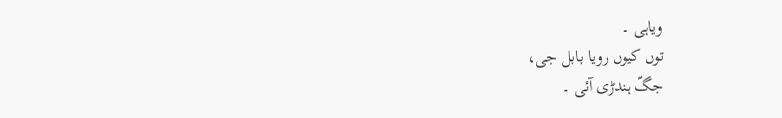ویاہی ۔
توں کیوں رویا بابل جی،
جگّ ہندڑی آئی ۔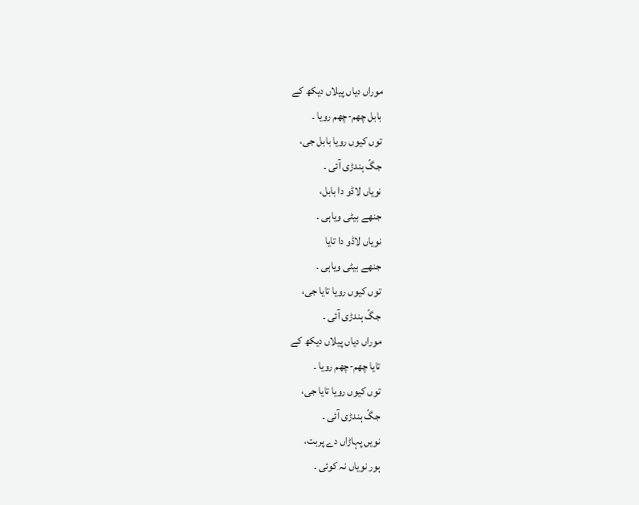موراں دیاں پیلاں دیکھ کے
بابل چھم-چھم رویا ۔
توں کیوں رویا بابل جی،
جگّ ہندڑی آئی ۔
نویاں لاڈو دا بابل،
جنھے بیٹی ویاہی ۔
نویاں لاڈو دا تایا
جنھے بیٹی ویاہی ۔
توں کیوں رویا تایا جی،
جگّ ہندڑی آئی ۔
موراں دیاں پیلاں دیکھ کے
تایا چھم-چھم رویا ۔
توں کیوں رویا تایا جی،
جگّ ہندڑی آئی ۔
نویں پہاڑاں دے پربت،
ہور نویاں نہ کوئی ۔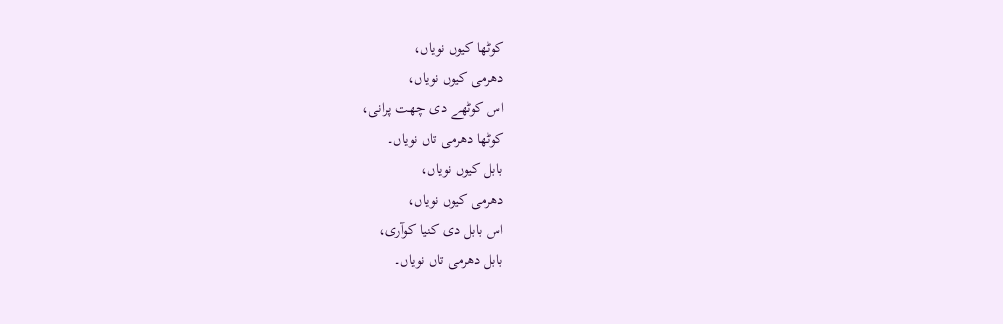کوٹھا کیوں نویاں،
دھرمی کیوں نویاں،
اس کوٹھے دی چھت پرانی،
کوٹھا دھرمی تاں نویاں۔
بابل کیوں نویاں،
دھرمی کیوں نویاں،
اس بابل دی کنیا کوآری،
بابل دھرمی تاں نویاں۔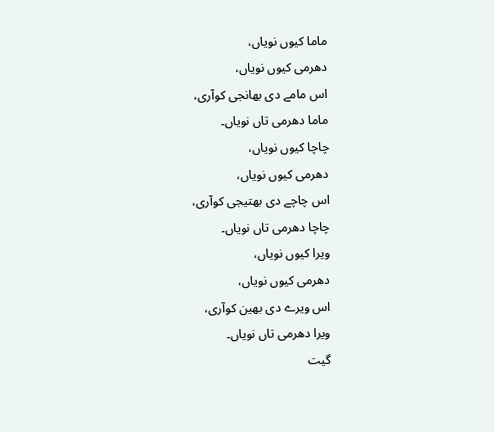ماما کیوں نویاں،
دھرمی کیوں نویاں،
اس مامے دی بھانجی کوآری،
ماما دھرمی تاں نویاں۔
چاچا کیوں نویاں،
دھرمی کیوں نویاں،
اس چاچے دی بھتیجی کوآری،
چاچا دھرمی تاں نویاں۔
ویرا کیوں نویاں،
دھرمی کیوں نویاں،
اس ویرے دی بھین کوآری،
ویرا دھرمی تاں نویاں۔
گیت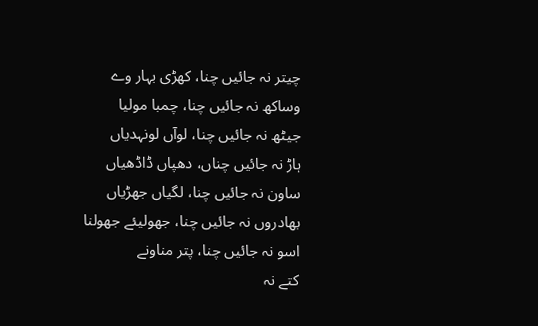چیتر نہ جائیں چنا، کھڑی بہار وے
وساکھ نہ جائیں چنا، چمبا مولیا
جیٹھ نہ جائیں چنا، لوآں لونہدیاں
ہاڑ نہ جائیں چناں، دھپاں ڈاڈھیاں
ساون نہ جائیں چنا، لگیاں جھڑیاں
بھادروں نہ جائیں چنا، جھولیئے جھولنا
اسو نہ جائیں چنا، پتر مناونے
کتے نہ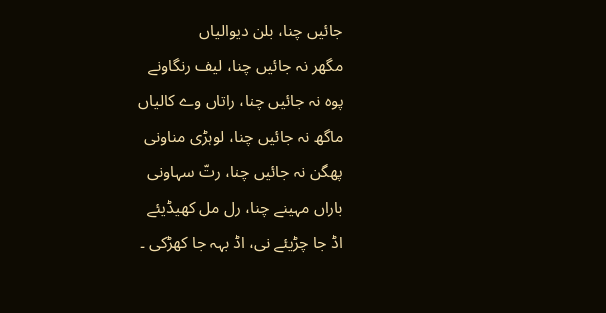جائیں چنا، بلن دیوالیاں
مگھر نہ جائیں چنا، لیف رنگاونے
پوہ نہ جائیں چنا، راتاں وے کالیاں
ماگھ نہ جائیں چنا، لوہڑی مناونی
پھگن نہ جائیں چنا، رتّ سہاونی
باراں مہینے چنا، رل مل کھیڈیئے
اڈ جا چڑیئے نی، اڈ بہہ جا کھڑکی ۔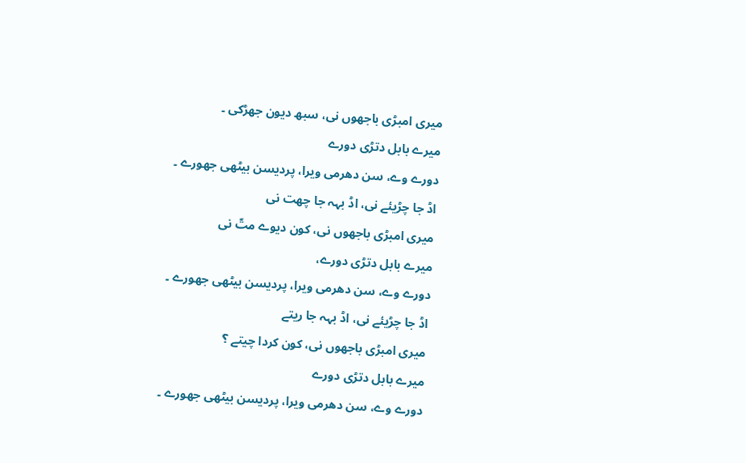میری امبڑی باجھوں نی، سبھ دیون جھڑکی ۔
میرے بابل دتڑی دورے
دورے وے، سن دھرمی ویرا، پردیسن بیٹھی جھورے ۔
اڈ جا چڑیئے نی، اڈ بہہ جا چھت نی
میری امبڑی باجھوں نی، کون دیوے متّ نی
میرے بابل دتڑی دورے،
دورے وے، سن دھرمی ویرا، پردیسن بیٹھی جھورے ۔
اڈ جا چڑیئے نی، اڈ بہہ جا ریتے
میری امبڑی باجھوں نی، کون کردا چیتے ؟
میرے بابل دتڑی دورے
دورے وے، سن دھرمی ویرا، پردیسن بیٹھی جھورے ۔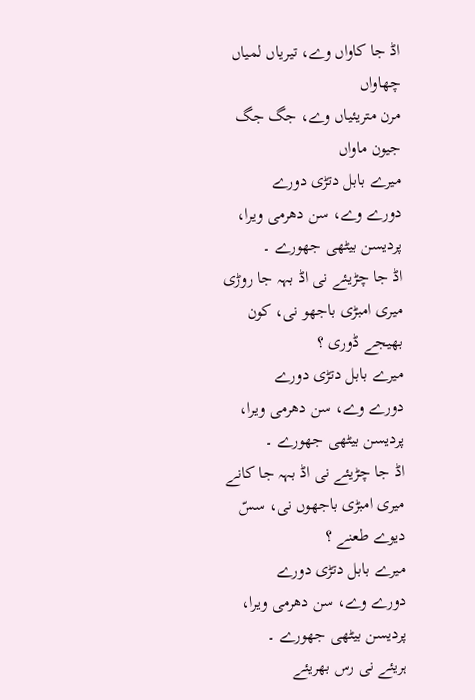اڈ جا کاواں وے، تیریاں لمیاں چھاواں
مرن متریئیاں وے، جگ جگ جیون ماواں
میرے بابل دتڑی دورے
دورے وے، سن دھرمی ویرا، پردیسن بیٹھی جھورے ۔
اڈ جا چڑیئے نی اڈ بہہ جا روڑی
میری امبڑی باجھو نی، کون بھیجے ڈوری ؟
میرے بابل دتڑی دورے
دورے وے، سن دھرمی ویرا، پردیسن بیٹھی جھورے ۔
اڈ جا چڑیئے نی اڈ بہہ جا کانے
میری امبڑی باجھوں نی، سسّ دیوے طعنے ؟
میرے بابل دتڑی دورے
دورے وے، سن دھرمی ویرا، پردیسن بیٹھی جھورے ۔
ہریئے نی رس بھریئے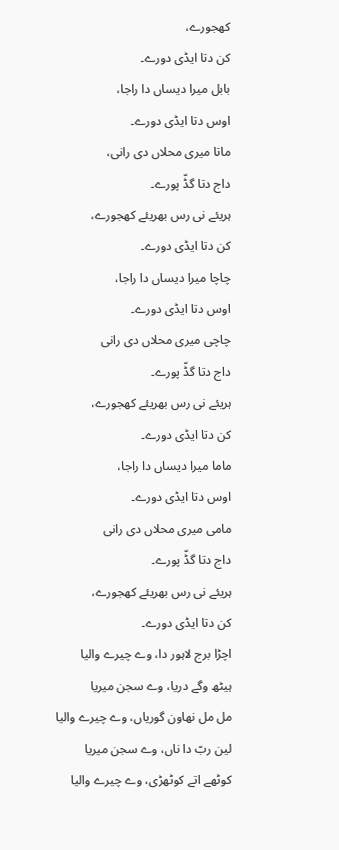کھجورے،
کن دتا ایڈی دورے۔
بابل میرا دیساں دا راجا،
اوس دتا ایڈی دورے۔
ماتا میری محلاں دی رانی،
داج دتا گڈّ پورے۔
ہریئے نی رس بھریئے کھجورے،
کن دتا ایڈی دورے۔
چاچا میرا دیساں دا راجا،
اوس دتا ایڈی دورے۔
چاچی میری محلاں دی رانی
داج دتا گڈّ پورے۔
ہریئے نی رس بھریئے کھجورے،
کن دتا ایڈی دورے۔
ماما میرا دیساں دا راجا،
اوس دتا ایڈی دورے۔
مامی میری محلاں دی رانی
داج دتا گڈّ پورے۔
ہریئے نی رس بھریئے کھجورے،
کن دتا ایڈی دورے۔
اچڑا برج لاہور دا، وے چیرے والیا
ہیٹھ وگے دریا، وے سجن میریا
مل مل نھاون گوریاں، وے چیرے والیا
لین ربّ دا ناں، وے سجن میریا
کوٹھے اتے کوٹھڑی، وے چیرے والیا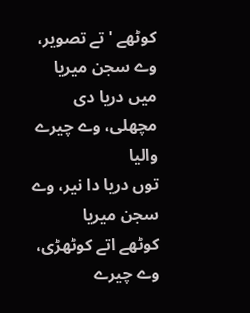کوٹھے 'تے تصویر، وے سجن میریا
میں دریا دی مچھلی، وے چیرے والیا
توں دریا دا نیر، وے سجن میریا
کوٹھے اتے کوٹھڑی، وے چیرے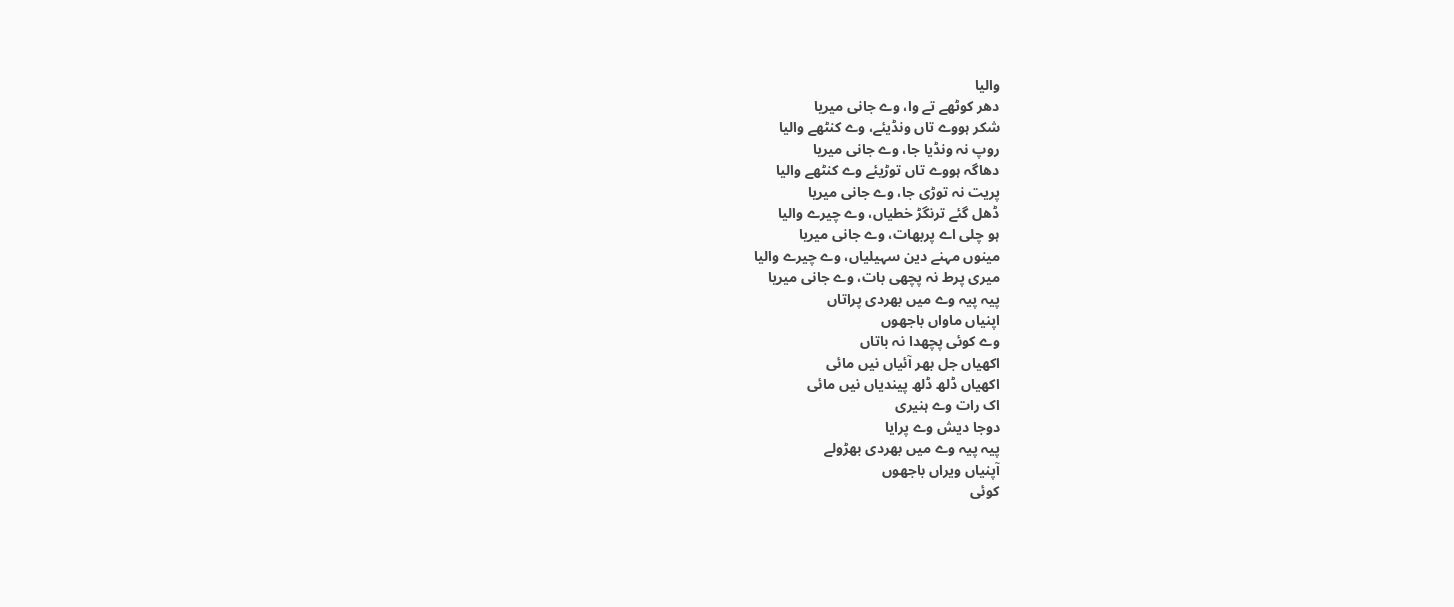والیا
دھر کوٹھے تے وا، وے جانی میریا
شکر ہووے تاں ونڈیئے، وے کنٹھے والیا
روپ نہ ونڈیا جا، وے جانی میریا
دھاگہ ہووے تاں توڑیئے وے کنٹھے والیا
پریت نہ توڑی جا، وے جانی میریا
ڈھل گئے ترنگڑ خطیاں، وے چیرے والیا
ہو چلی اے پربھات، وے جانی میریا
مینوں مہنے دین سہیلیاں، وے چیرے والیا
میری پرط نہ پچھی بات، وے جانی میریا
پیہ پیہ وے میں بھردی پراتاں
اپنیاں ماواں باجھوں
وے کوئی پچھدا نہ باتاں
اکھیاں جل بھر آئیاں نیں مائی
اکھیاں ڈلھ ڈلھ پیندیاں نیں مائی
اک رات وے ہنیری
دوجا دیش وے پرایا
پیہ پیہ وے میں بھردی بھڑولے
آپنیاں ویراں باجھوں
کوئی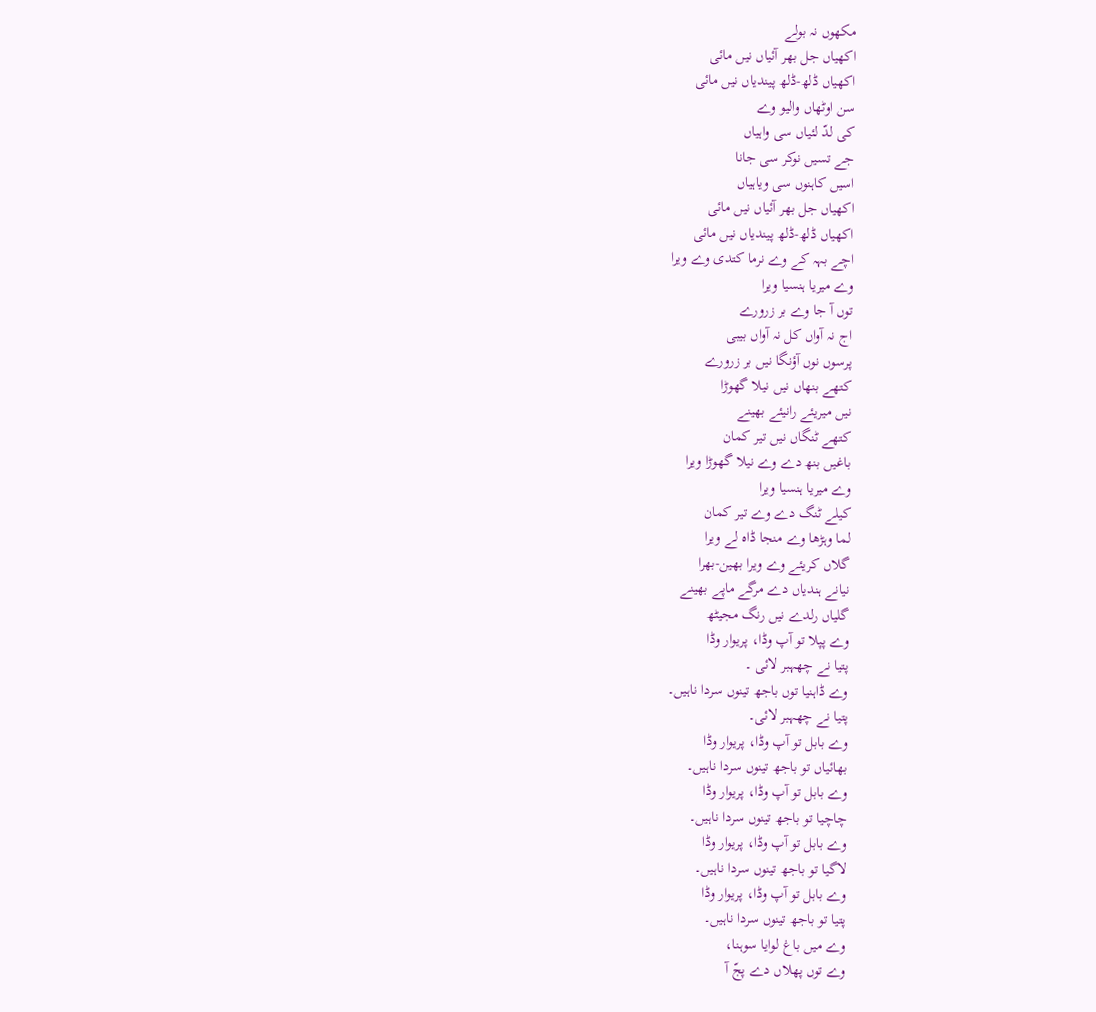مکھوں نہ بولے
اکھیاں جل بھر آئیاں نیں مائی
اکھیاں ڈلھ-ڈلھ پیندیاں نیں مائی
سن اوٹھاں والیو وے
کی لدّ لئیاں سی واہیاں
جے تسیں نوکر سی جانا
اسیں کاہنوں سی ویاہیاں
اکھیاں جل بھر آئیاں نیں مائی
اکھیاں ڈلھ-ڈلھ پیندیاں نیں مائی
اچے بہہ کے وے نرما کتدی وے ویرا
وے میریا ہنسیا ویرا
توں آ جا وے بر زرورے
اج نہ آواں کل نہ آواں بیبی
پرسوں نوں آؤنگا نیں بر زرورے
کتھے بنھاں نیں نیلا گھوڑا
نیں میریئے رانیئے بھینے
کتھے ٹنگاں نیں تیر کمان
باغیں بنھ دے وے نیلا گھوڑا ویرا
وے میریا ہنسیا ویرا
کیلے ٹنگ دے وے تیر کمان
لما وہڑھا وے منجا ڈاہ لے ویرا
گلاں کریئے وے ویرا بھین-بھرا
نیانے ہندیاں دے مرگے ماپے بھینے
گلیاں رلدے نیں رنگ مجیٹھ
وے پپلا تو آپ وڈا، پریوار وڈا
پتیا نے چھہبر لائی ۔
وے ڈاہنیا توں باجھ تینوں سردا ناہیں۔
پتیا نے چھہبر لائی۔
وے بابل تو آپ وڈا، پریوار وڈا
بھائیاں تو باجھ تینوں سردا ناہیں۔
وے بابل تو آپ وڈا، پریوار وڈا
چاچیا تو باجھ تینوں سردا ناہیں۔
وے بابل تو آپ وڈا، پریوار وڈا
لاگیا تو باجھ تینوں سردا ناہیں۔
وے بابل تو آپ وڈا، پریوار وڈا
پتیا تو باجھ تینوں سردا ناہیں۔
وے میں باغ لوایا سوہنا،
وے توں پھلاں دے پجّ آ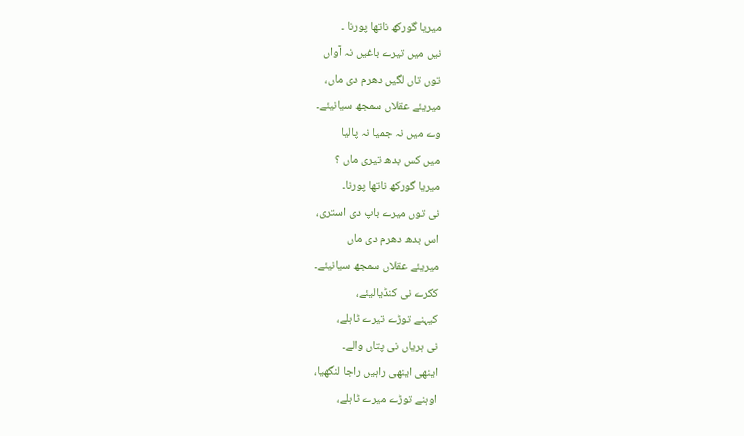میریا گورکھ ناتھا پورنا ۔
نیں میں تیرے باغیں نہ آواں
توں تاں لگیں دھرم دی ماں،
میریئے عقلاں سمجھ سیانیئے۔
وے میں نہ جمیا نہ پالیا
میں کس بدھ تیری ماں ؟
میریا گورکھ ناتھا پورنا۔
نی توں میرے باپ دی استری،
اس بدھ دھرم دی ماں
میریئے عقلاں سمجھ سیانیئے۔
ککرے نی کنڈیالیئے،
کیہنے توڑے تیرے ٹاہلے،
نی ہریاں نی پتاں والے۔
اینھی اینھی راہیں راجا لنگھیا،
اوہنے توڑے میرے ٹاہلے،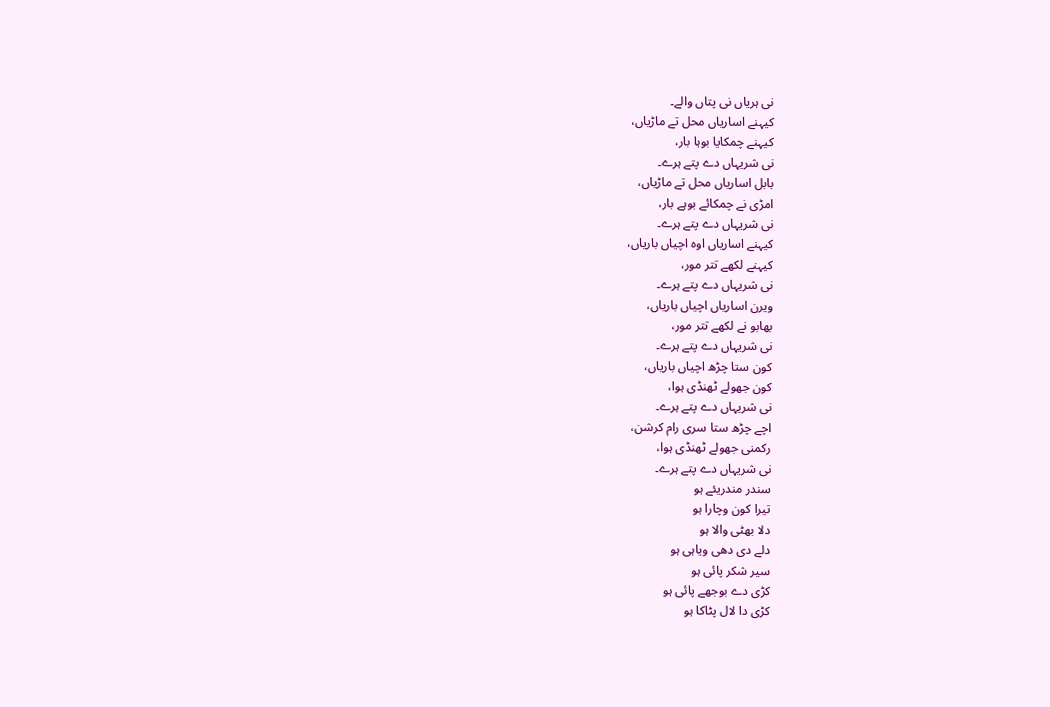نی ہریاں نی پتاں والے۔
کیہنے اساریاں محل تے ماڑیاں،
کیہنے چمکایا بوہا بار،
نی شریہاں دے پتے ہرے۔
بابل اساریاں محل تے ماڑیاں،
امڑی نے چمکائے بوہے بار،
نی شریہاں دے پتے ہرے۔
کیہنے اساریاں اوہ اچیاں باریاں،
کیہنے لکھے تتر مور،
نی شریہاں دے پتے ہرے۔
ویرن اساریاں اچیاں باریاں،
بھابو نے لکھے تتر مور،
نی شریہاں دے پتے ہرے۔
کون ستا چڑھ اچیاں باریاں،
کون جھولے ٹھنڈی ہوا،
نی شریہاں دے پتے ہرے۔
اچے چڑھ ستا سری رام کرشن،
رکمنی جھولے ٹھنڈی ہوا،
نی شریہاں دے پتے ہرے۔
سندر مندریئے ہو
تیرا کون وچارا ہو
دلا بھٹی والا ہو
دلے دی دھی ویاہی ہو
سیر شکر پائی ہو
کڑی دے بوجھے پائی ہو
کڑی دا لال پٹاکا ہو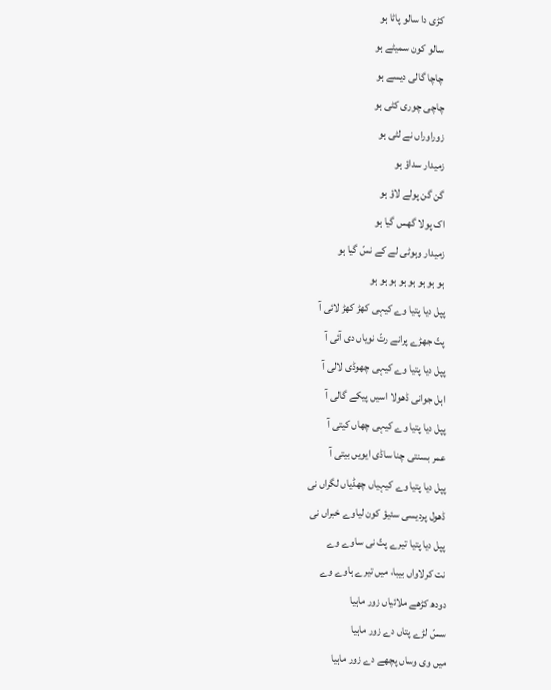کڑی دا سالو پاٹا ہو
سالو کون سمیٹے ہو
چاچا گالی دیسے ہو
چاچی چوری کٹی ہو
زوراوراں نے لٹی ہو
زمیدار سداؤ ہو
گن گن پولے لاؤ ہو
اک پولا گھس گیا ہو
زمیدار وہوٹی لے کے نسّ گیا ہو
ہو ہو ہو ہو ہو ہو ہو ہو
پپل دیا پتیا وے کیہی کھڑ کھڑ لائی آ
پتّ جھڑے پرانے رتّ نویاں دی آئی آ
پپل دیا پتیا وے کیہی چھوڈی لالی آ
اہل جوانی ڈھولا اسیں پیکے گالی آ
پپل دیا پتیا وے کیہی چھاں کیتی آ
عمر بسنتی چنا ساڈی ایویں بیتی آ
پپل دیا پتیا وے کیہیاں چھڈیاں لگراں نی
ڈھول پردیسی سئیؤ کون لیاوے خبراں نی
پپل دیا پتیا تیرے پتّ نی ساوے وے
نت کرلاواں بیبا، میں تیرے ہاوے وے
دودھ کڑھے ملائیاں زور ماہیا
سسّ لڑے پتاں دے زور ماہیا
میں وی وساں پچھے دے زور ماہیا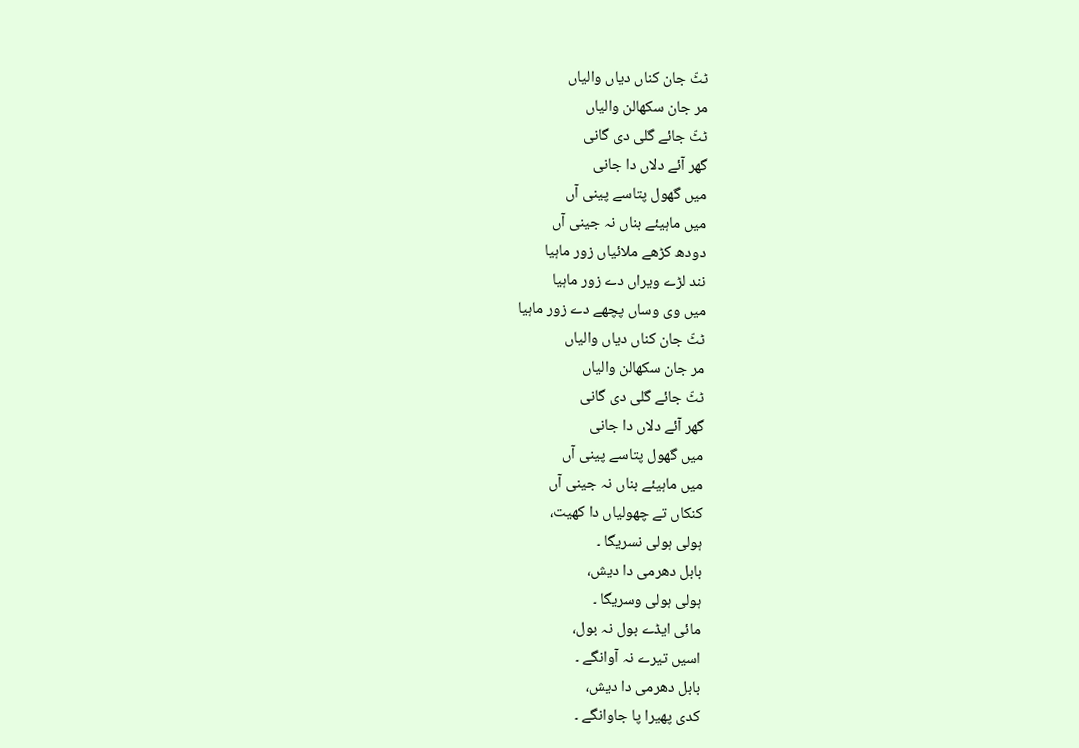ٹٹّ جان کناں دیاں والیاں
مر جان سکھالن والیاں
ٹٹّ جائے گلی دی گانی
گھر آئے دلاں دا جانی
میں گھول پتاسے پینی آں
میں ماہیئے بناں نہ جینی آں
دودھ کڑھے ملائیاں زور ماہیا
نند لڑے ویراں دے زور ماہیا
میں وی وساں پچھے دے زور ماہیا
ٹٹّ جان کناں دیاں والیاں
مر جان سکھالن والیاں
ٹٹّ جائے گلی دی گانی
گھر آئے دلاں دا جانی
میں گھول پتاسے پینی آں
میں ماہیئے بناں نہ جینی آں
کنکاں تے چھولیاں دا کھیت،
ہولی ہولی نسریگا ۔
بابل دھرمی دا دیش،
ہولی ہولی وسریگا ۔
مائی ایڈے بول نہ بول،
اسیں تیرے نہ آوانگے ۔
بابل دھرمی دا دیش،
کدی پھیرا پا جاوانگے ۔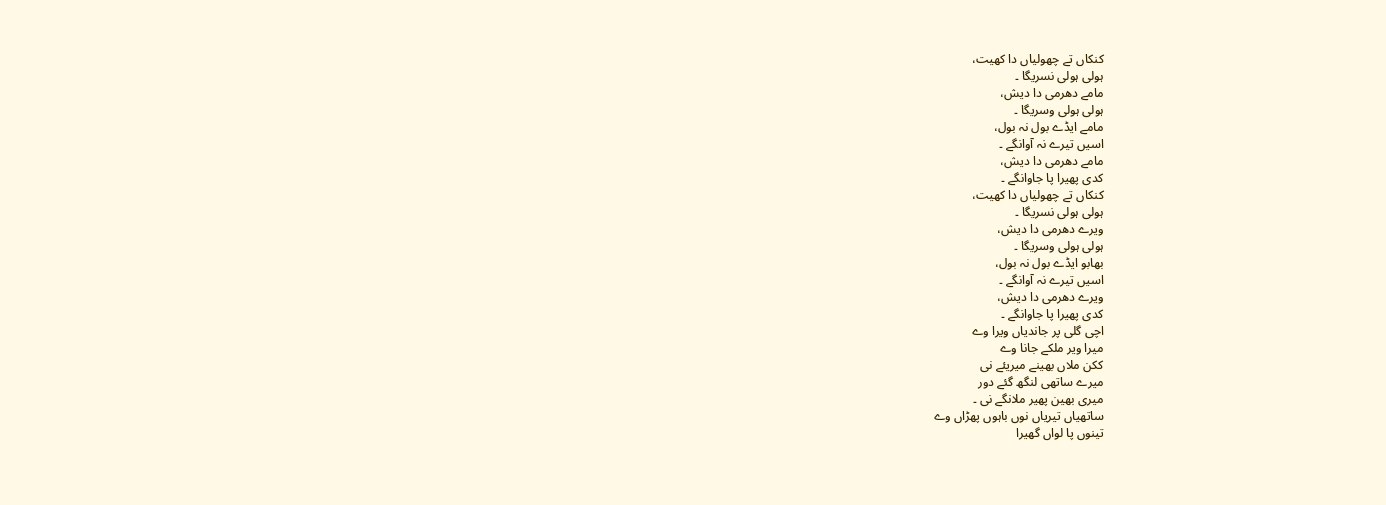کنکاں تے چھولیاں دا کھیت،
ہولی ہولی نسریگا ۔
مامے دھرمی دا دیش،
ہولی ہولی وسریگا ۔
مامے ایڈے بول نہ بول،
اسیں تیرے نہ آوانگے ۔
مامے دھرمی دا دیش،
کدی پھیرا پا جاوانگے ۔
کنکاں تے چھولیاں دا کھیت،
ہولی ہولی نسریگا ۔
ویرے دھرمی دا دیش،
ہولی ہولی وسریگا ۔
بھابو ایڈے بول نہ بول،
اسیں تیرے نہ آوانگے ۔
ویرے دھرمی دا دیش،
کدی پھیرا پا جاوانگے ۔
اچی گلی پر جاندیاں ویرا وے
میرا ویر ملکے جانا وے
ککن ملاں بھینے میریئے نی
میرے ساتھی لنگھ گئے دور
میری بھین پھیر ملانگے نی ۔
ساتھیاں تیریاں نوں باہوں پھڑاں وے
تینوں پا لواں گھیرا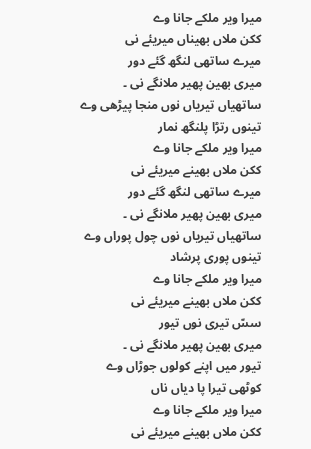میرا ویر ملکے جانا وے
ککن ملاں بھیناں میریئے نی
میرے ساتھی لنگھ گئے دور
میری بھین پھیر ملانگے نی ۔
ساتھیاں تیریاں نوں منجا پیڑھی وے
تینوں رتڑا پلنگھ نمار
میرا ویر ملکے جانا وے
ککن ملاں بھینے میریئے نی
میرے ساتھی لنگھ گئے دور
میری بھین پھیر ملانگے نی ۔
ساتھیاں تیریاں نوں چول پوراں وے
تینوں پوری پرشاد
میرا ویر ملکے جانا وے
ککن ملاں بھینے میریئے نی
سسّ تیری نوں تیور
میری بھین پھیر ملانگے نی ۔
تیور میں اپنے کولوں جوڑاں وے
کوٹھی تیرا پا دیاں ناں
میرا ویر ملکے جانا وے
ککن ملاں بھینے میریئے نی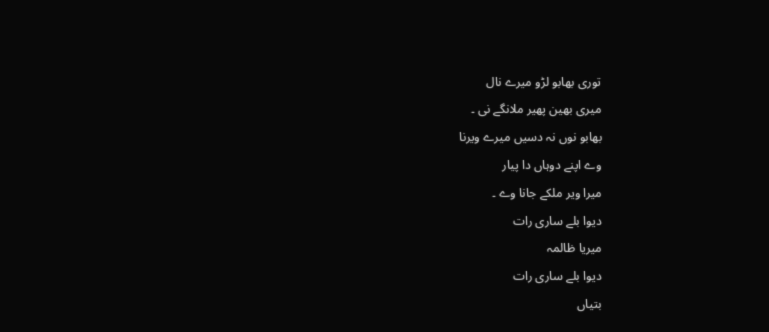توری بھابو لڑو میرے نال
میری بھین پھیر ملانگے نی ۔
بھابو نوں نہ دسیں میرے ویرنا
وے اپنے دوہاں دا پیار
میرا ویر ملکے جانا وے ۔
دیوا بلے ساری رات
میریا ظالمہ
دیوا بلے ساری رات
بتیاں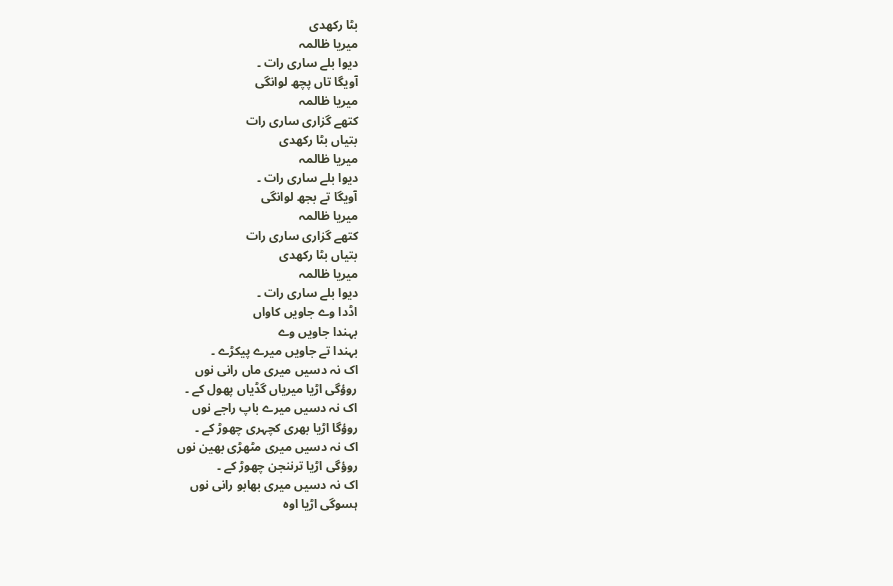بٹا رکھدی
میریا ظالمہ
دیوا بلے ساری رات ۔
آویگا تاں پچھ لوانگی
میریا ظالمہ
کتھے گزاری ساری رات
بتیاں بٹا رکھدی
میریا ظالمہ
دیوا بلے ساری رات ۔
آویگا تے بجھ لوانگی
میریا ظالمہ
کتھے گزاری ساری رات
بتیاں بٹا رکھدی
میریا ظالمہ
دیوا بلے ساری رات ۔
اڈدا وے جاویں کاواں
بہندا جاویں وے
بہندا تے جاویں میرے پیکڑے ۔
اک نہ دسیں میری ماں رانی نوں
روؤگی اڑیا میریاں گڈیاں پھول کے ۔
اک نہ دسیں میرے باپ راجے نوں
روؤگا اڑیا بھری کچہری چھوڑ کے ۔
اک نہ دسیں میری مٹھڑی بھین نوں
روؤگی اڑیا ترننجن چھوڑ کے ۔
اک نہ دسیں میری بھابو رانی نوں
ہسوگی اڑیا اوہ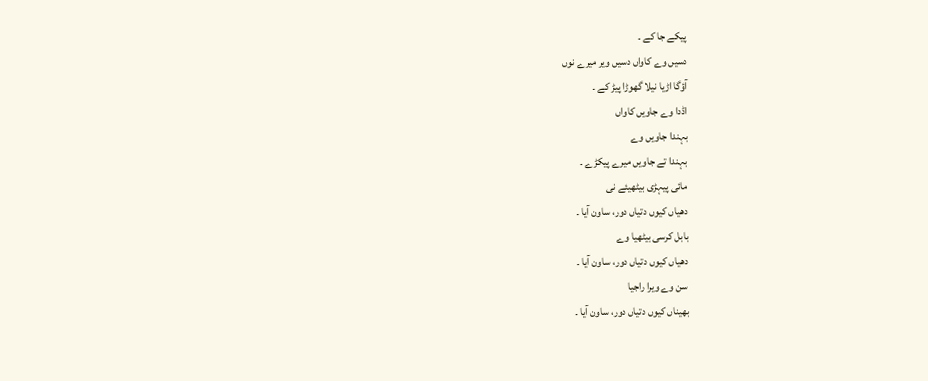پیکے جا کے ۔
دسیں وے کاواں دسیں ویر میرے نوں
آؤگا اڑیا نیلا گھوڑا پیڑ کے ۔
اڈدا وے جاویں کاواں
بہندا جاویں وے
بہندا تے جاویں میرے پیکڑے ۔
مائی پیہڑی بیٹھیئے نی
دھیاں کیوں دتیاں دور، ساون آیا ۔
بابل کرسی بیٹھیا وے
دھیاں کیوں دتیاں دور، ساون آیا ۔
سن وے ویرا راجیا
بھیناں کیوں دتیاں دور، ساون آیا ۔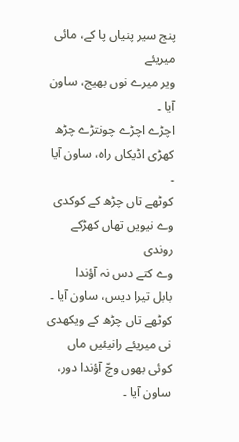پنج سیر پنیاں پا کے، مائی میریئے
ویر میرے نوں بھیج، ساون آیا ۔
اچڑے اچڑے چونتڑے چڑھ
کھڑی اڈیکاں راہ، ساون آیا ۔
کوٹھے تاں چڑھ کے کوکدی
وے نیویں تھاں کھڑکے روندی
وے کتے دس نہ آؤندا
بابل تیرا دیس، ساون آیا ۔
کوٹھے تاں چڑھ کے ویکھدی
نی میریئے رانیئیں ماں
کوئی بھوں وچّ آؤندا دور، ساون آیا ۔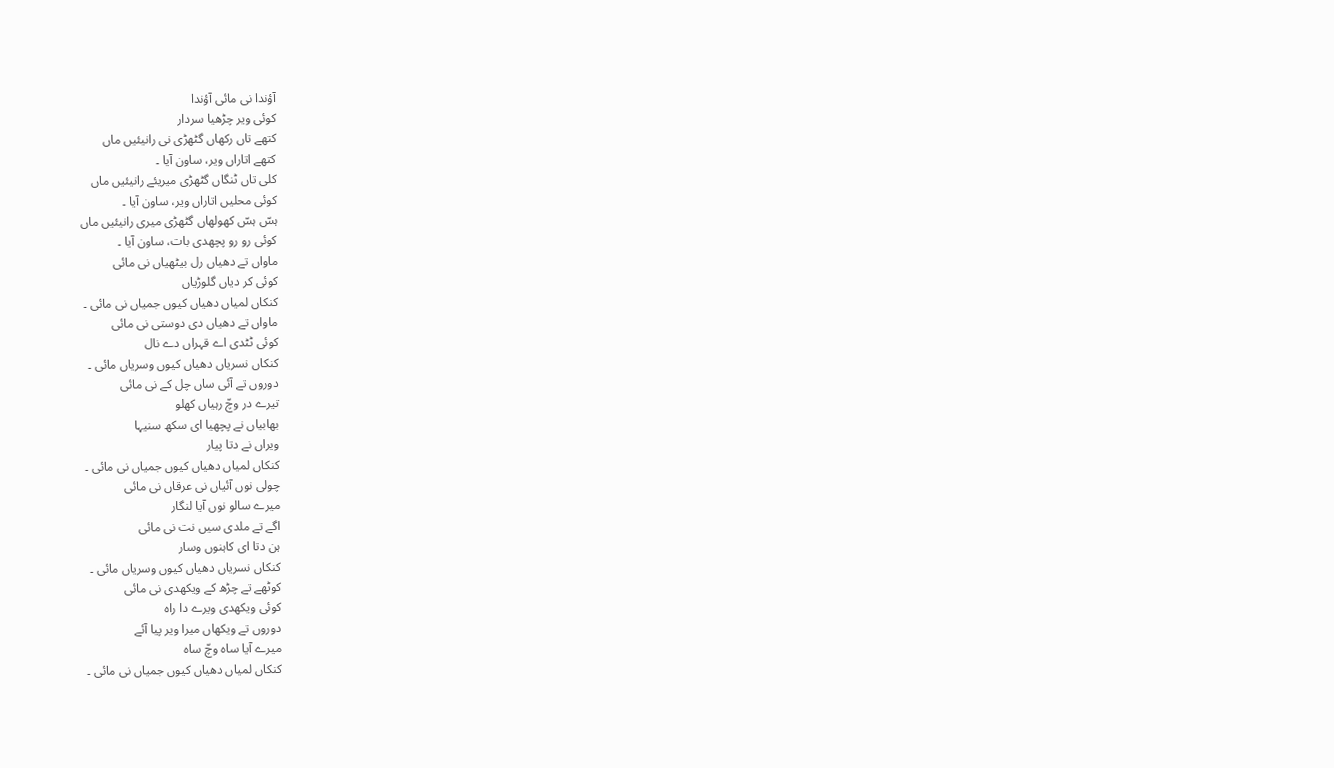آؤندا نی مائی آؤندا
کوئی ویر چڑھیا سردار
کتھے تاں رکھاں گٹھڑی نی رانیئیں ماں
کتھے اتاراں ویر، ساون آیا ۔
کلی تاں ٹنگاں گٹھڑی میریئے رانیئیں ماں
کوئی محلیں اتاراں ویر، ساون آیا ۔
ہسّ ہسّ کھولھاں گٹھڑی میری رانیئیں ماں
کوئی رو رو پچھدی بات، ساون آیا ۔
ماواں تے دھیاں رل بیٹھیاں نی مائی
کوئی کر دیاں گلوڑیاں
کنکاں لمیاں دھیاں کیوں جمیاں نی مائی ۔
ماواں تے دھیاں دی دوستی نی مائی
کوئی ٹٹدی اے قہراں دے نال
کنکاں نسریاں دھیاں کیوں وسریاں مائی ۔
دوروں تے آئی ساں چل کے نی مائی
تیرے در وچّ رہیاں کھلو
بھابیاں نے پچھیا ای سکھ سنیہا
ویراں نے دتا پیار
کنکاں لمیاں دھیاں کیوں جمیاں نی مائی ۔
چولی نوں آئیاں نی عرقاں نی مائی
میرے سالو نوں آیا لنگار
اگے تے ملدی سیں نت نی مائی
ہن دتا ای کاہنوں وسار
کنکاں نسریاں دھیاں کیوں وسریاں مائی ۔
کوٹھے تے چڑھ کے ویکھدی نی مائی
کوئی ویکھدی ویرے دا راہ
دوروں تے ویکھاں میرا ویر پیا آئے
میرے آیا ساہ وچّ ساہ
کنکاں لمیاں دھیاں کیوں جمیاں نی مائی ۔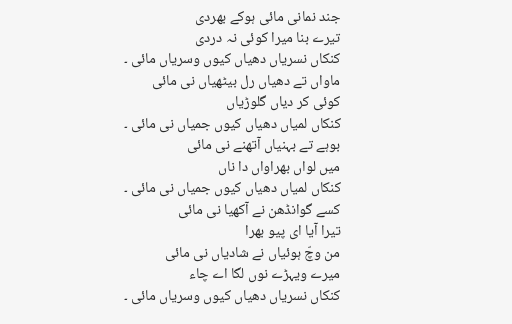جند نمانی مائی ہوکے بھردی
تیرے بنا میرا کوئی نہ دردی
کنکاں نسریاں دھیاں کیوں وسریاں مائی ۔
ماواں تے دھیاں رل بیٹھیاں نی مائی
کوئی کر دیاں گلوڑیاں
کنکاں لمیاں دھیاں کیوں جمیاں نی مائی ۔
بوہے تے بہنیاں آتھنے نی مائی
میں لواں بھراواں دا ناں
کنکاں لمیاں دھیاں کیوں جمیاں نی مائی ۔
کسے گوانڈھن نے آکھیا نی مائی
تیرا آیا ای پیو بھرا
من وچّ ہوئیاں نے شادیاں نی مائی
میرے ویہڑے نوں لگا اے چاء
کنکاں نسریاں دھیاں کیوں وسریاں مائی ۔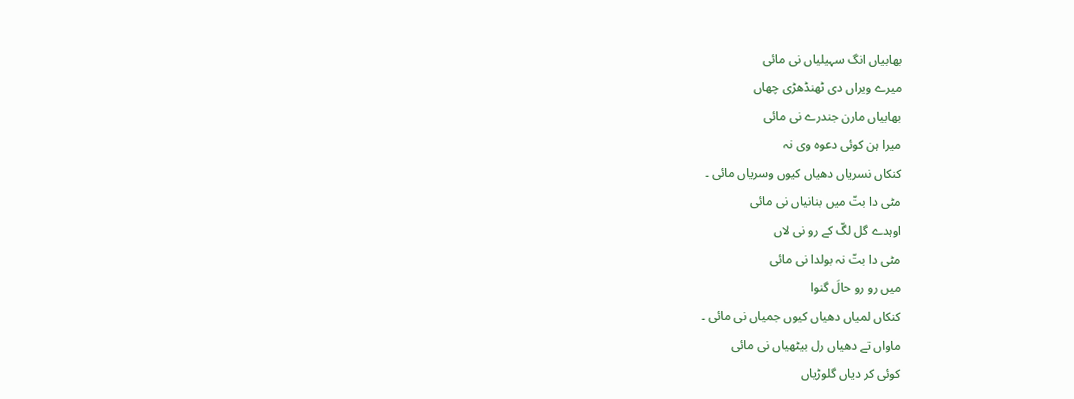بھابیاں انگ سہیلیاں نی مائی
میرے ویراں دی ٹھنڈھڑی چھاں
بھابیاں مارن جندرے نی مائی
میرا ہن کوئی دعوہ وی نہ
کنکاں نسریاں دھیاں کیوں وسریاں مائی ۔
مٹی دا بتّ میں بنانیاں نی مائی
اوہدے گل لگّ کے رو نی لاں
مٹی دا بتّ نہ بولدا نی مائی
میں رو رو حالَ گنوا
کنکاں لمیاں دھیاں کیوں جمیاں نی مائی ۔
ماواں تے دھیاں رل بیٹھیاں نی مائی
کوئی کر دیاں گلوڑیاں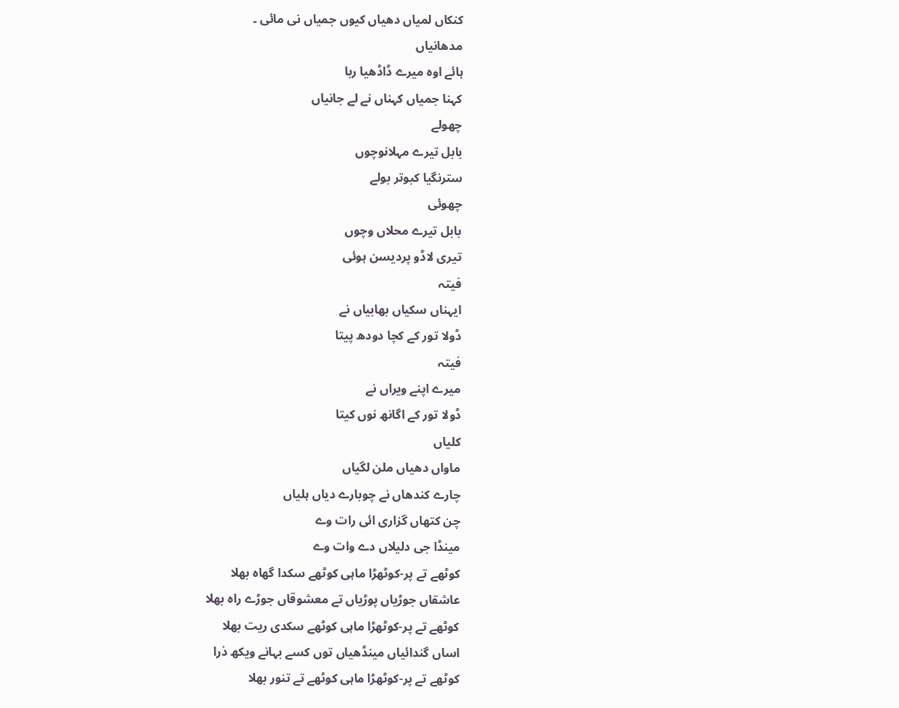کنکاں لمیاں دھیاں کیوں جمیاں نی مائی ۔
مدھانیاں
ہائے اوہ میرے ڈاڈھیا ربا
کہنا جمیاں کہناں نے لے جانیاں
چھولے
بابل تیرے مہلانوچوں
سترنگیا کبوتر بولے
چھوئی
بابل تیرے محلاں وچوں
تیری لاڈو پردیسن ہوئی
فیتہ
ایہناں سکیاں بھابیاں نے
ڈولا تور کے کچا دودھ پیتا
فیتہ
میرے اپنے ویراں نے
ڈولا تور کے اگانھ نوں کیتا
کلیاں
ماواں دھیاں ملن لگیاں
چارے کندھاں نے چوبارے دیاں ہلیاں
چن کتھاں گزاری ائی رات وے
مینڈا جی دلیلاں دے وات وے
کوٹھے تے پر-کوٹھڑا ماہی کوٹھے سکدا گھاہ بھلا
عاشقاں جوڑیاں پوڑیاں تے معشوقاں جوڑے راہ بھلا
کوٹھے تے پر-کوٹھڑا ماہی کوٹھے سکدی ریت بھلا
اساں گندائیاں مینڈھیاں توں کسے بہانے ویکھ ذرا
کوٹھے تے پر-کوٹھڑا ماہی کوٹھے تے تنور بھلا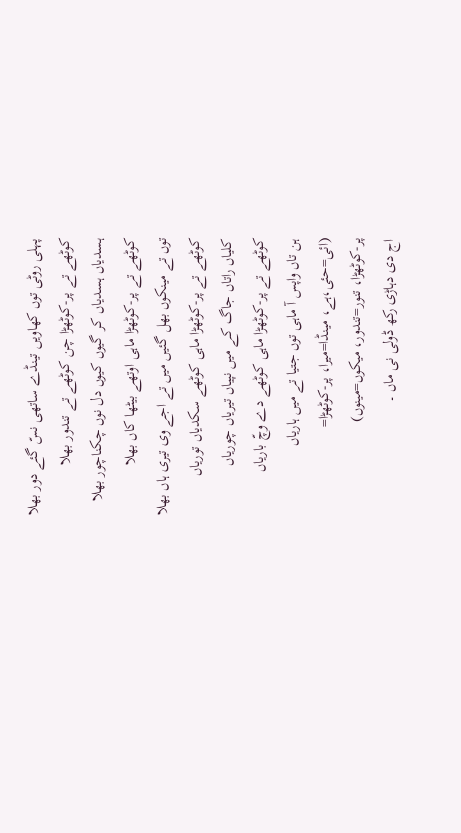پہلی روٹی توں کھاویں تینڈے ساتھی نسّ گئے دور بھلا
کوٹھے تے پر-کوٹھڑا چن کوٹھے تے تندور بھلا
ہسدیاں ہسدیاں کر گیوں کیوں دل نوں چکناچور بھلا
کوٹھے تے پر-کوٹھڑا ماہی اوتھے بیٹھا کاں بھلا
توں تے مینکوں بھل گئیں میں تے اجے وی تیری ہاں بھلا
کوٹھے تے پر-کوٹھڑا ماہی کوٹھے سکدیاں توریاں
کلیاں راتاں جاگ کے میں نپیاں تیریاں چوریاں
کوٹھے تے پر-کوٹھڑا ماہی کوٹھے دے وچّ باریاں
ہن تاں واپس آ ماہی توں جتیا تے میں ہاریاں
(ائی=حئی،ہے، مینڈا=میرا، پر-کوٹھڑا=
پر-کوٹھڑا، تنور=تندور، میکوں=مینوں)
اج دی دہاڑی رکھ ڈولی نی ماں ۔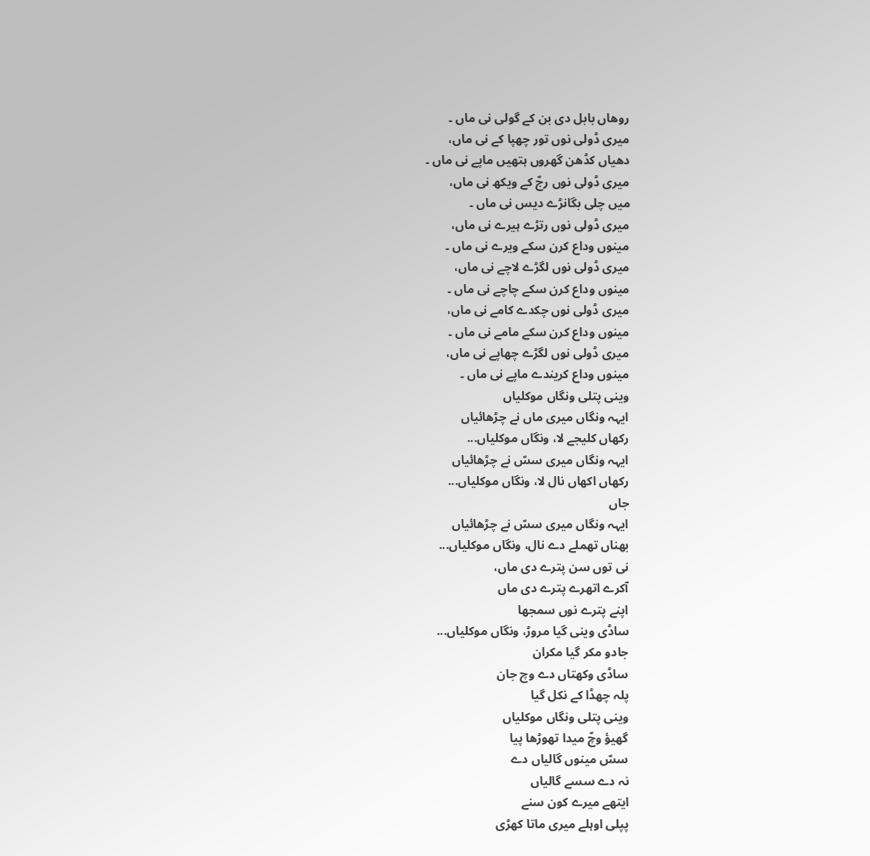روھاں بابل دی بن کے گولی نی ماں ۔
میری ڈولی نوں تور چھپا کے نی ماں،
دھیاں کڈھن گھروں ہتھیں ماپے نی ماں ۔
میری ڈولی نوں رجّ کے ویکھ نی ماں،
میں چلی بگانڑے دیس نی ماں ۔
میری ڈولی نوں رتڑے ہیرے نی ماں،
مینوں وداع کرن سکے ویرے نی ماں ۔
میری ڈولی نوں لگڑے لاچے نی ماں،
مینوں وداع کرن سکے چاچے نی ماں ۔
میری ڈولی نوں چکدے کامے نی ماں،
مینوں وداع کرن سکے مامے نی ماں ۔
میری ڈولی نوں لگڑے چھاپے نی ماں،
مینوں وداع کریندے ماپے نی ماں ۔
وینی پتلی ونگاں موکلیاں
ایہہ ونگاں میری ماں نے چڑھائیاں
رکھاں کلیجے لا، ونگاں موکلیاں...
ایہہ ونگاں میری سسّ نے چڑھائیاں
رکھاں اکھاں نال لا، ونگاں موکلیاں...
جاں
ایہہ ونگاں میری سسّ نے چڑھائیاں
بھناں تھملے دے نال، ونگاں موکلیاں...
نی توں سن پترے دی ماں،
آکرے اتھرے پترے دی ماں
اپنے پترے نوں سمجھا
ساڈی وینی گیا مروڑ، ونگاں موکلیاں...
جادو مکر گیا مکران
ساڈی وکھتاں دے وچ جان
پلہ چھڈا کے نکل گیا
وینی پتلی ونگاں موکلیاں
گھیؤ وچّ میدا تھوڑھا پیا
سسّ مینوں گالیاں دے
نہ دے سسے گالیاں
ایتھے میرے کون سنے
پپلی اوہلے میری ماتا کھڑی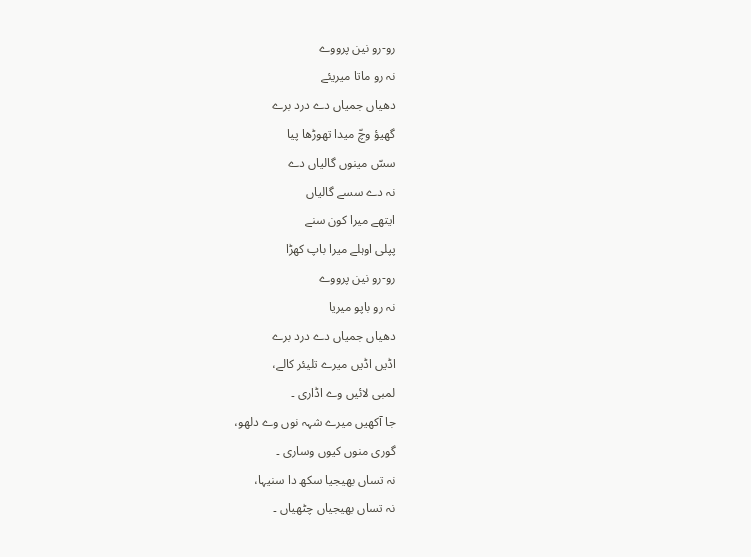رو-رو نین پرووے
نہ رو ماتا میریئے
دھیاں جمیاں دے درد برے
گھیؤ وچّ میدا تھوڑھا پیا
سسّ مینوں گالیاں دے
نہ دے سسے گالیاں
ایتھے میرا کون سنے
پپلی اوہلے میرا باپ کھڑا
رو-رو نین پرووے
نہ رو باپو میریا
دھیاں جمیاں دے درد برے
اڈیں اڈیں میرے تلیئر کالے،
لمبی لائیں وے اڈاری ۔
جا آکھیں میرے شہہ نوں وے دلھو،
گوری منوں کیوں وساری ۔
نہ تساں بھیجیا سکھ دا سنیہا،
نہ تساں بھیجیاں چٹھیاں ۔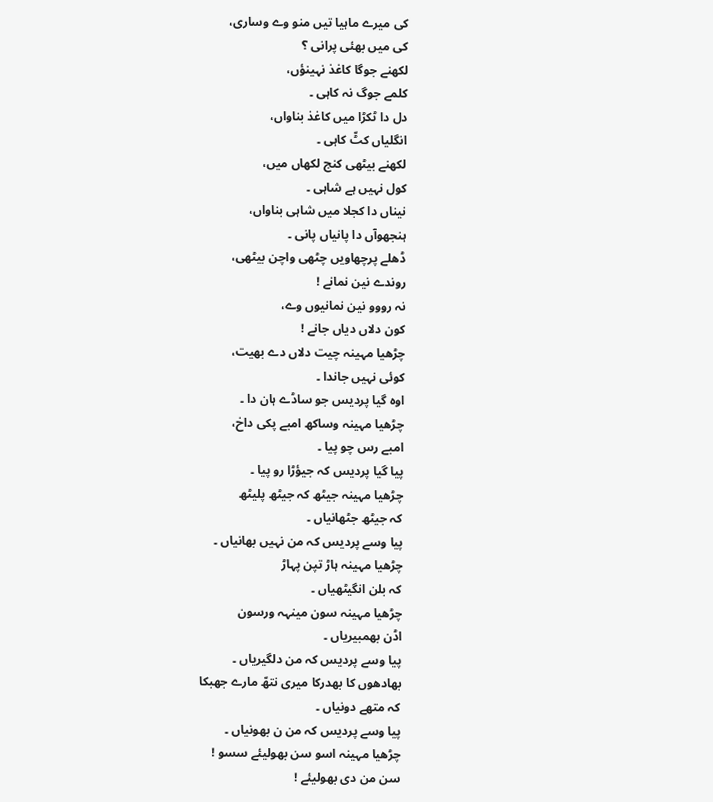کی میرے ماہیا تیں منو وے وساری،
کی میں بھئی پرانی ؟
لکھنے جوگا کاغذ نہینؤں،
کلمے جوگ نہ کاہی ۔
دل دا ٹکڑا میں کاغذ بناواں،
انگلیاں کٹّ کاہی ۔
لکھنے بیٹھی کنج لکھاں میں،
کول نہیں ہے شاہی ۔
نیناں دا کجلا میں شاہی بناواں،
ہنجھوآں دا پانیاں پانی ۔
ڈھلے پرچھاویں چٹھی واچن بیٹھی،
روندے نین نمانے !
نہ رووو نین نمانیوں وے،
کون دلاں دیاں جانے !
چڑھیا مہینہ چیت دلاں دے بھیت،
کوئی نہیں جاندا ۔
اوہ گیا پردیس جو ساڈے ہان دا ۔
چڑھیا مہینہ وساکھ امبے پکی داخ،
امبے رس چو پیا ۔
پیا گیا پردیس کہ جیؤڑا رو پیا ۔
چڑھیا مہینہ جیٹھ کہ جیٹھ پلیٹھ
کہ جیٹھ جٹھانیاں ۔
پیا وسے پردیس کہ من نہیں بھانیاں ۔
چڑھیا مہینہ ہاڑ تپن پہاڑ
کہ بلن انگیٹھیاں ۔
چڑھیا مہینہ سون مینہہ ورسون
اڈن بھمبیریاں ۔
پیا وسے پردیس کہ من دلگیریاں ۔
بھادھوں کا بھدرکا میری نتھّ مارے جھبکا
کہ متھے دونیاں ۔
پیا وسے پردیس کہ من ن بھونیاں ۔
چڑھیا مہینہ اسو سن بھولیئے سسو !
سن من دی بھولیئے !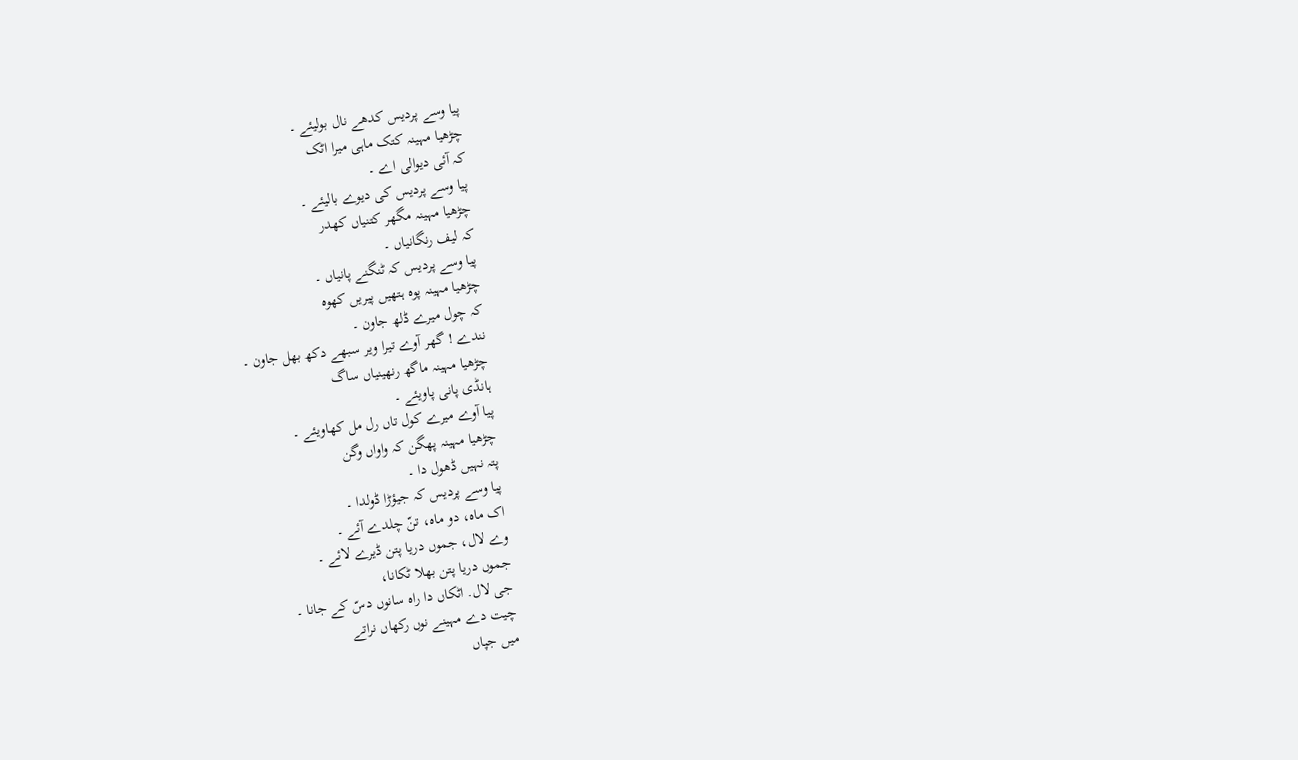پیا وسے پردیس کدھے نال بولیئے ۔
چڑھیا مہینہ کتک ماہی میرا اٹک
کہ آئی دیوالی اے ۔
پیا وسے پردیس کی دیوے بالیئے ۔
چڑھیا مہینہ مگھر کتنیاں کھدر
کہ لیف رنگانیاں ۔
پیا وسے پردیس کہ ٹنگنے پانیاں ۔
چڑھیا مہینہ پوہ ہتھیں پیریں کھوہ
کہ چول میرے ڈلھ جاون ۔
نندے ! گھر آوے تیرا ویر سبھے دکھ بھل جاون ۔
چڑھیا مہینہ ماگھ رنھینیاں ساگ
ہانڈی پانی پاویئے ۔
پیا آوے میرے کول تاں رل مل کھاویئے ۔
چڑھیا مہینہ پھگن کہ واواں وگن
پتہ نہیں ڈھول دا ۔
پیا وسے پردیس کہ جیؤڑا ڈولدا ۔
اک ماہ، دو ماہ، تنّ چلدے آئے ۔
وے لال، جموں دریا پتن ڈیرے لائے ۔
جموں دریا پتن بھلا ٹکانا،
جی لال. اٹکاں دا راہ سانوں دسّ کے جانا ۔
چیت دے مہینے نوں رکھاں نراتے
میں جپاں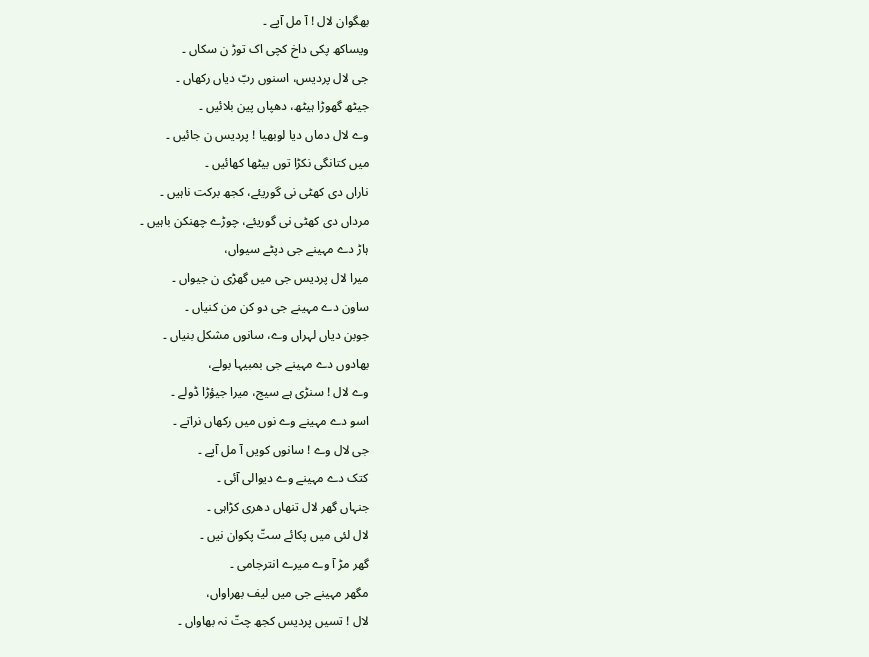بھگوان لال ! آ مل آپے ۔
ویساکھ پکی داخ کچی اک توڑ ن سکاں ۔
جی لال پردیس، اسنوں ربّ دیاں رکھاں ۔
جیٹھ گھوڑا ہیٹھ، دھپاں پین بلائیں ۔
وے لال دماں دیا لوبھیا ! پردیس ن جائیں ۔
میں کتانگی نکڑا توں بیٹھا کھائیں ۔
ناراں دی کھٹی نی گوریئے، کجھ برکت ناہیں ۔
مرداں دی کھٹی نی گوریئے، چوڑے چھنکن باہیں ۔
ہاڑ دے مہینے جی دپٹے سیواں،
میرا لال پردیس جی میں گھڑی ن جیواں ۔
ساون دے مہینے جی دو کن من کنیاں ۔
جوبن دیاں لہراں وے، سانوں مشکل بنیاں ۔
بھادوں دے مہینے جی بمبیہا بولے،
وے لال ! سنڑی ہے سیج، میرا جیؤڑا ڈولے ۔
اسو دے مہینے وے نوں میں رکھاں نراتے ۔
جی لال وے ! سانوں کویں آ مل آپے ۔
کتک دے مہینے وے دیوالی آئی ۔
جنہاں گھر لال تنھاں دھری کڑاہی ۔
لال لئی میں پکائے ستّ پکوان نیں ۔
گھر مڑ آ وے میرے انترجامی ۔
مگھر مہینے جی میں لیف بھراواں،
لال ! تسیں پردیس کجھ چتّ نہ بھاواں ۔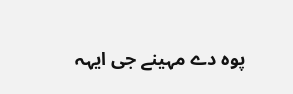پوہ دے مہینے جی ایہہ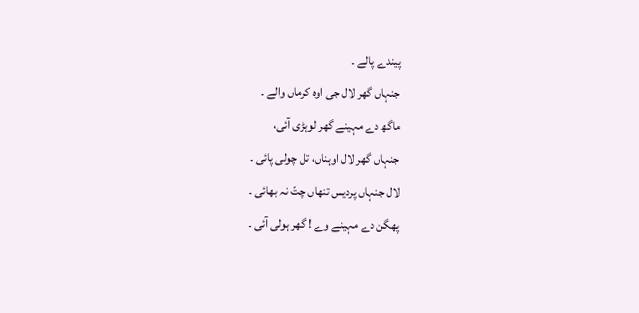پیندے پالے ۔
جنہاں گھر لال جی اوہ کرماں والے ۔
ماگھ دے مہینے گھر لوہڑی آئی،
جنہاں گھر لال اوہناں، تل چولی پائی ۔
لال جنہاں پردیس تنھاں چتّ نہ بھائی ۔
پھگن دے مہینے وے ! گھر ہولی آئی ۔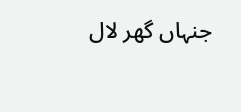جنہاں گھر لال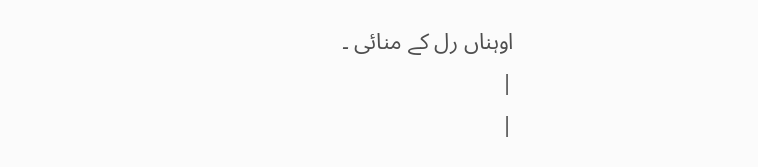اوہناں رل کے منائی ۔
|
|